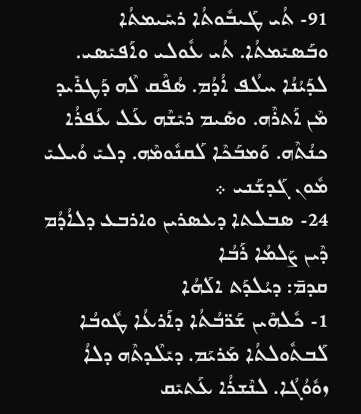91- ܬܳܝ ܛܰܝܒܽܘܬܳܐ ܪܚܺܝܡܬܳܐ ܘܒܰܣܝܺܡܬܳܐ. ܬܳܝ ܥܽܘܠܝ ܘܐܰܦܝܺܣܝ. ܠܕܰܝܳܢܳܐ ܚܠܳܦ ܐܳܕܳܡ. ܣܳܦܶܩ ܠܶܗ ܕܰܛܪܺܝܕ ܡܶܢ ܐܰܬܪܶܗ. ܘܣܺܝܡ ܪܝܺܫܶܗ ܥܰܠ ܥܰܦܪܳܐ ܟܢܳܬܶܗ. ܘܰܡܒܰܟܶܐ ܠܰܩܢܽܘܡܶܗ. ܕܠܝܺ ܘܳܝܠܝܺ ܡܽܘܢ ܓܰܕܫܰܢܝ ܀
24- ܣܒܠܬܐ ܕܥܣܪܝܢ ܘܐܪܒܥ ܕܠܐܳܕܳܡ ܕܶܝܢ ܨܰܠܡܳܐ ܪܰܒܳܐ
ܩܕܡ̄: ܕܝܳܠܕܰܬ ܐܠܰܗܳܐ
1- ܟܽܠܗܶܝܢ ܫܰܪ̈ܒܳܬܳܐ ܕܐܰܪܥܳܐ ܛܽܘܒܳܐ ܠܰܒܬܽܘܠܬܳܐ ܡܰܪܝܰܡ. ܕܝܺܠܶܕܬܶܗ ܕܠܐܳ ܙܘܽܘܳܓܳܐ. ܠܢܶܫܪܳܐ ܥܰܬܝܺܩ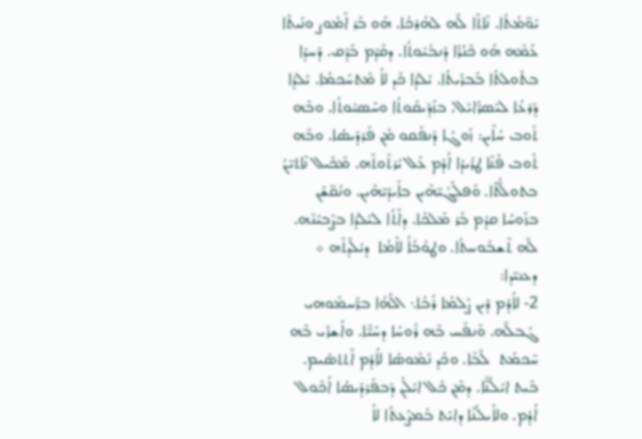ܝܰܘ̈ܡܳܬܳܐ. ܢܺܐܬܶܐ ܠܶܗ ܠܗܳܪܟܳܐ. ܗܰܘ ܒܰܪ ܐܰܡܽܘܨ ܘܢܰܝܬܶܐ ܥܰܡܶܗ ܗܰܘ ܟܶܢܳܪܳܐ ܕܰܢܒܺܝܽܘܬܳܐ. ܕܩܰܕܶܡ ܒܰܕܶܩ. ܕܰܚܕܳܐ ܒܬܽܘܠܬܳܐ ܒܰܒܪܺܝܬܳܐ. ܝܳܠܕܳܐ ܟܰܕ ܠܐܳ ܡܶܬܚܰܟܡܳܐ. ܝܰܠܕܳܐ ܕܰܪܥܳܐ ܠܝܺܣܪܳܐܝܺܠ. ܒܙܰܕܺܝܩܽܘܬܳܐ ܘܚܰܣܝܽܘܬܳܐ. ܘܒܶܗ ܬܽܘܒ ܚܳܐܶܝܢ: ܙܰܘܓܳܐ ܕܰܢܦܰܩܘ ܡܶܢ ܦܰܪܕܰܝܣܳܐ. ܘܒܶܗ ܬܽܘܒ ܦܳܢܶܐ ܛܪܺܝܕܳܐ ܐܳܕܳܡ ܥܰܠ ܝܳܪܬܽܘܬܶܗ. ܡܶܟܺܝܠ ܢܶܐܬܝ̈ܢܳ ܒܬܘܠ̈ܳܬܳܐ. ܘܰܦܠܰܓܰܝ̈ܗܶܝܢ ܒܐܺܝܕܰܝ̈ܗܶܝܢ. ܘܢܳܩ̈ܫܳܢ ܒܙܰܘܚܳܐ ܩܕܳܡ ܒܰܪ ܡܰܠܟܳܐ. ܕܐܶܬܳܐ ܠܝܰܠܕܳܐ ܒܨܶܒܝܳܢܶܗ. ܠܶܗ ܬܶܫܒܽܘܚܬܳܐ. ܘܛܘܽܒܳܐܳ ܠܐܶܡܳܐ  ܕܝܺܠܶܕܬܶܗ ܀
ܕܥܢܝ̈ܕܐ:
2- ܠܐܳܕܳܡ ܕܶܝܢ ܨܰܠܡܳܐ ܪܰܒܳܐ܆ ܐܠܰܗܳܐ ܒܪ̈ܰܚܡܰܘܗܝ ܓܰܒܠܶܗ. ܘܰܢܦܰܚ ܒܶܗ ܪܽܘܚܳܐ ܕܚܰܝ̈ܶܐ. ܘܐܰܫܪܺܝ ܒܶܗ ܚܶܟܡܰܬ  ܠܶܒܳܐ. ܘܟܰܕ ܢܳܡܽܘܣܳܐ ܠܐܳܕܳܡ ܐܶܬܬܣܺܝܡ. ܒܶܝܬ ܐܝܺܠܳܢ̈ܶܐ. ܕܡܶܢ ܟܽܠ ܐܝܺܠܳܢ ܕܰܒܦܰܪܕܰܝܣܳܐ ܐܰܟܽܘܠ ܐܳܕܳܡ. ܘܠܐܺܝܠܳܢܳܐ ܕܐܝܺܬ ܒܰܡܨܰܥܬܳܐ ܠܐܳ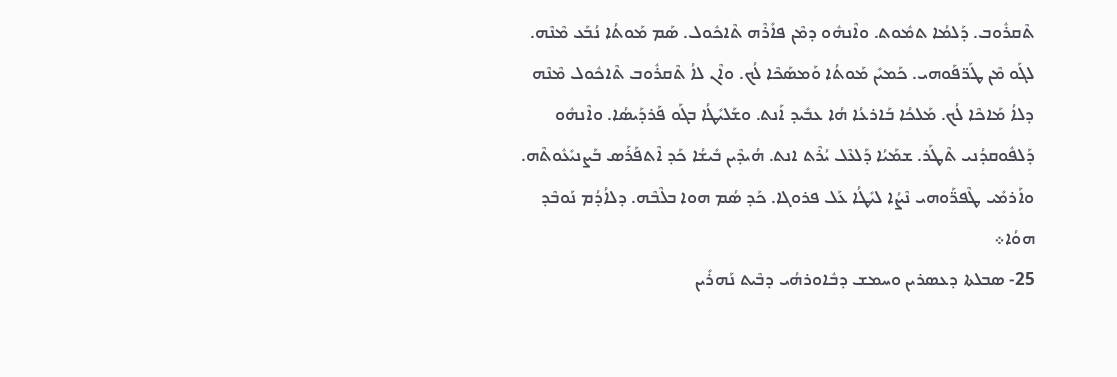ܬܶܩܪܽܘܒ. ܕܰܠܡܳܐ ܬܡܽܘܬ. ܘܐܶܢܗܽܘ ܕܡܶܢ ܦܐܺܪܶܗ ܬܶܐܟܽܘܠ. ܣܰܡ ܡܰܘܬܳܐ ܢܳܒܰܥ ܡܶܢܶܗ. ܠܓܰܘ ܡܶܢ ܛܰܪ̈ܦܰܘܗܝ. ܟܰܡܝܺܢ ܡܰܘܬܳܐ ܘܰܡܣܰܟܶܐ ܠܳܟ. ܘܐܶܢ ܠܐܳ ܬܶܩܪܽܘܒ ܬܶܐܟܽܘܠ ܡܶܢܶܗ ܕܠܐܳ ܡܰܐܟܶܐ ܠܳܟ. ܡܰܠܟܳܐ ܒܰܐܪܥܳܐ ܗܳܐ ܥܒܺܝܕ ܐܰܢܬ. ܘܫܰܠܝܺܛܳܐ ܒܓܰܘ ܦܰܪܕܰܝܣܳܐ. ܘܐܶܢܗܽܘ ܕܰܠܦܽܘܩܕܳܢܝ ܬܶܛܰܪ. ܫܡܰܝܳܐ ܕܰܠܥܶܠ ܝܳܪܶܬ ܐܢܬ. ܗܳܝܕܶܝܢ ܒܺܝܫܳܐ ܟܰܕ ܐܶܬܦܰܪܰܣ ܒܰܨܢܝܺܥܽܘܬܶܗ. ܘܐܰܪܡܺܝ ܛܶܦܪ̈ܰܘܗܝ ܢܶܨܳܐ ܠܝܺܛܳܐ ܥܰܠ ܦܪܘܓܐ. ܟܰܕ ܣܳܡ ܗܘܐ ܒܠܶܒܶܗ. ܕܠܐܳܕܳܡ ܢܰܘܒܶܕ ܗܘܳܐ܀
25- ܣܒܠܬܐ ܕܥܣܪܝܢ ܘܚܡܫ ܕܒܽܐܘܪܗܳܝ ܕܒܶܝܬ ܢܰܗܪܺܝܢ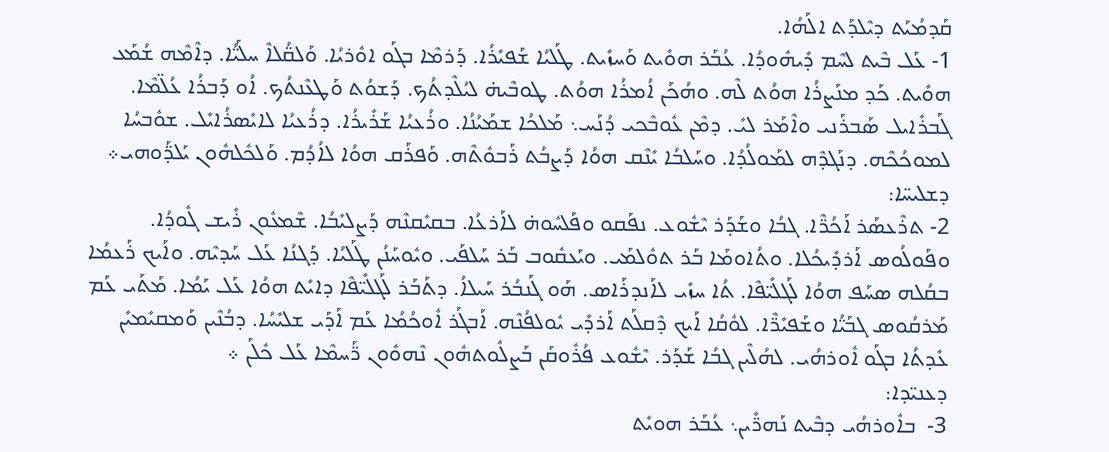ܩܰܕܡܳܝܰܬ ܕܝܶܠܕܰܬ ܐܠܰܗܳܐ.
1- ܥܰܠ ܒܶܝܬ ܠܚܶܡ ܕܺܝܗܽܘܕܳܐ. ܥܳܒܰܪ ܗܘܺܝܬ ܘܰܚܙܺܝܬ. ܛܰܠܝܳܐ ܫܰܦܝܺܪܳܐ. ܕܰܪܡܶܐ ܒܓܰܘ ܐܘܽܪܝܳܐ. ܘܰܠܩ̈ܳܠܐܶ ܚܠܰܝ̈ܳܐ. ܕܐܶܡܶܗ ܫܳܡܰܥ ܗܘܺܝܬ. ܟܰܕ ܡܢܰܨܪܳܐ ܗܘܳܬ ܠܶܗ. ܘܗܳܟܰܢ ܐܳܡܪܳܐ ܗܘܳܬ. ܛܘܒܶܝܗ̇ ܠܝܳܠܶܕܬܳܟ. ܕܰܫܘܳܬ ܘܰܛܥܶܢܬܳܟ. ܐܳܘ ܕܰܒܪܳܐ ܥܳܠ̈ܡܶܐ. ܓܰܒܪܺܐܝܠ ܣܰܒܪܰܢܝ ܘܐܶܡܰܪ ܠܝܺ. ܕܡܶܢ ܥܽܘܒܶܟܝ ܕܳܢܰܚ܆ ܡܰܠܟܳܐ ܫܡܰܝܳܢܳܐ. ܘܪܳܥܝܳܐ ܫܰܪܺܝܪܳܐ. ܕܪܳܥܝܳܐ ܠܐܝܺܣܪܳܐܝܺܠ. ܫܘܽܒܚܳܐ ܠܡܘܟܳܟܶܗ. ܕܢܰܓܕܶܗ ܠܡܰܘܠܳܕܳܐ. ܘܚܰܠܒܳܐ ܝܺܢܶܩ ܗܘܳܐ ܕܰܨܒܳܬ ܪܰܒܘܽܬܶܗ. ܘܰܦܪܰܩ ܗܘܳܐ ܠܐܳܕܳܡ. ܘܰܠܟܽܠܗܽܘܢ ܝܰܠܕ̈ܰܘܗܝ܀
ܕܫܠܝܚ̈ܐ:
2- ܬܪܶܥܣܰܪ ܐܰܟܳܪ̈ܶܐ. ܓܒܳܐ ܘܫܰܕܰܪ ܝܶܫܽܘܥ. ܢܦܰܩܘ ܘܦܰܠܚܽܘܗ̇ ܠܐܰܪܥܳܐ. ܒܩܝܺܩܢܶܗ ܕܰܨܠܝܺܒܳܐ. ܫܶܡܥܽܘܢ ܪܺܝܫ ܓܽܘܕܳܐ. ܘܦܰܘܠܳܘܣ ܐܰܪܕܺܝܟܳܠܐ. ܘܬܳܐܘܡܰܐ ܒܰܪ ܬܘܽܠܡܰܝ. ܘܝܰܥܩܽܘܒ ܒܰܪ ܚܰܠܦܰܝ. ܘܝܽܘܚܰܢܳܢ ܛܰܠܝܳܐ. ܕܰܓܢܳܐ ܥܰܠ ܚܰܕܝܶܗ. ܘܐܰܝܟ ܪܰܥܡܳܐ ܒܩܳܠܗ ܣܚܰܦ ܗܘܳܐ ܠܰܓܠܺܝ̈ܦܶܐ. ܬܳܐ ܚܙܺܝ ܠܐܰܢܕܪܰܐܣ. ܗܰܘ ܓܰܢܒܳܪ ܚܰܝܠܐܳ. ܕܬܰܒܰܪ ܠܰܓܠܺܝ̈ܦܶܐ ܕܐܝܺܬ ܗܘܳܐ ܥܰܠ ܝܰܡܳܐ. ܡܰܬܰܝ ܥܰܡ ܡܰܪܩܳܘܣ ܓܒܰܝ̈ܳܐ ܘܫܰܦܝܺܪ̈ܶܐ. ܠܘܽܩܳܐ ܐܰܝܟ ܕܶܩܠܰܬ ܐܰܪܕܺܝ ܝܽܘܠܦܳܢܶܗ. ܐܰܒܓܰܪ ܐܽܘܟܳܡܳܐ ܥܰܡ ܐܰܕܰܝ ܫܠܝܺܚܳܐ. ܕܒܳܢܶܝܢ ܘܰܡܩܝܺܡܝܺܢ ܥܺܕܬܳܐ ܒܓܰܘ ܐܽܘܪܗܳܝ. ܠܗܳܠܶܝܢ ܓܒܳܐ ܫܰܕܰܪ. ܝܶܫܽܘܥ ܦܳܪܽܘܩܰܢ ܒܰܨܠܽܘܬܗܽܘܢ ܢܶܗܘܽܘܢ ܪ̈ܰܚܡܶܐ ܥܰܠ ܟܽܠܰܢ ܀
ܕܥܢܝ̈ܕܐ:
3-  ܒܐܽܘܪܗܳܝ ܕܒܶܝܬ ܢܰܗܪ̈ܺܝܢ܆ ܥܳܒܰܪ ܗܘܝܺܬ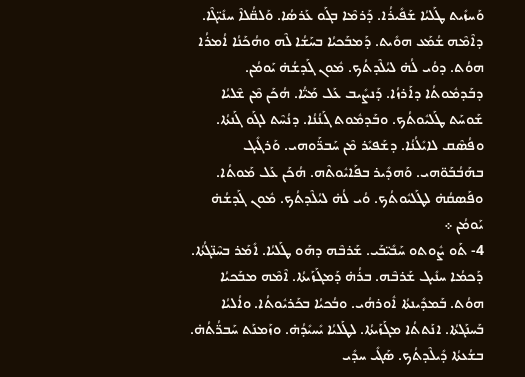ܘܰܚܙܺܝܬ ܛܰܠܝܳܐ ܫܰܦܺܝܪܳܐ. ܕܰܪܡܶܐ ܒܓܰܘ ܥܰܪܣܳܐ. ܘܰܠܩ̈ܳܠܐܶ ܚܢܺܝ̈ܓܶܐ. ܕܐܶܡܶܗ ܫܳܡܰܥ ܗܘܺܝܬ. ܕܰܡܒܰܟܝܳܐ ܒܚܰܫܳܐ ܠܶܗ ܘܗܳܟܰܢܳܐ ܐܳܡܪܳܐ ܗܘܳܬ. ܕܘܳܝ ܠܳܗ̇ ܠܝܳܠܶܕܬܳܟ. ܡܽܘܢ ܓܰܕܫܳܗ̇ ܝܰܘܡܳܢ. ܕܒܰܕܡܽܘܬܳܐ ܕܐܰܪܙܳܐ. ܕܰܢܨܺܝܒ ܥܰܠ ܡܰܝ̈ܳܐ. ܗܳܟܰܢ ܡܶܢ ܫܶܠܝܳܐ ܫܰܘܚܰܬ ܛܰܠܝܽܘܬܳܟ. ܘܒܰܕܡܽܘܬ ܓܰܢܳܢܳܐ. ܕܢܳܚܶܬ ܠܓܰܘ ܓܰܢܬܳܐ. ܘܦܳܣܶܩ ܠܐܝܺܠܳܢܳܐ. ܕܫܰܦܝܺܪ ܡܶܢ ܚܰܒܪ̈ܰܘܗܝ. ܘܰܪܓܺܝܓ ܒܗܰܒܳܒܰܘ̈ܗܝ. ܘܰܗܕܺܝܪ ܒܦܰܐܝܽܘܬܶܗ. ܗܳܟܰܢ ܥܰܠ ܡܰܘܬܳܐ. ܘܦܰܣܩܳܗ̇ ܠܛܰܠܝܽܘܬܳܟ. ܘܳܝ ܠܳܗ̇ ܠܝܳܠܶܕܬܳܟ. ܡܽܘܢ ܓܰܕܫܳܗ̇ ܝܰܘܡܳܢ ܀
4- ܬܰܘ ܨܽܘܬܘ ܚܰܒܺܝ̈ܒܰܝ. ܫܰܪܒܶܗ ܕܗܰܘ ܛܰܠܝܳܐ. ܐܺܡܰܪ ܒܚܶܢ̈ܓܳܬܳܐ. ܕܰܟܡܳܐ ܚܢܺܝܓ ܫܰܪܒܶܗ. ܒܪܳܗ̇ ܕܰܡܓܰܙܰܝܬܳܐ. ܐܶܡܶܗ ܡܒܰܟܝܳܐ ܗܘܳܬ. ܒܰܡܕܺܝܢܬܳܐ ܐܽܘܪܗܳܝ. ܘܒܳܟܝܳܐ ܒܟܰܪܝܽܘܬܳܐ. ܘܐܳܠܝܳܐ ܒܰܚܢܰܓܬܳܐ. ܐܢܰܬܬܳܐ ܡܓܰܙܰܝܬܳܐ. ܠܛܰܠܝܳܐ ܝܺܚܝܺܕܳܗ̇. ܘܙܰܡܢܰܬ ܚܰܒܪ̈ܳܬܳܗ̇. ܒܫܳܥܬܳܐ ܕܺܝܠܶܕܬܳܟ. ܣܰܓܺܝ ܚܕܺܝ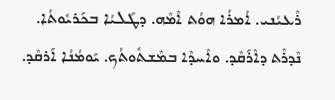ܪܶܥܝܳܢܝ. ܐܳܡܪܳܐ ܗܘܳܬ ܐܶܡܶܗ. ܕܛܰܠܝܳܐ ܒܟܰܪܝܽܘܬܳܐ. ܢܶܕܪܶܬ ܕܐܶܪܰܩܶܕ. ܘܐܶܚܕܶܐ ܒܡܶܫܬܽܘܬܳܟ. ܝܰܘܡܳܢܳܐ ܐܰܪܩܶܕ.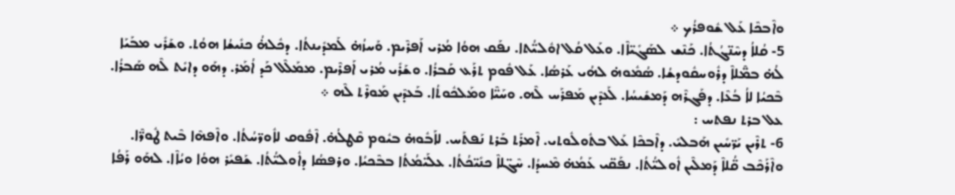ܘܐܶܒܟܶܐ ܥܰܠ ܫܽܘܦܪܳܟ ܀
5- ܩܳܠܐܳ ܕܚܶܢ̈ܓܳܬܳܐ. ܟܰܢܶܫ ܠܣܰܓܺܝ̈ܐܶܐ. ܘܥܰܠ ܩܳܠ ܐܘܽܠܝ̈ܳܬܐ. ܢܦܰܩ ܗܘܳܐ ܡܳܪܝ ܐܰܦܪܶܝܡ. ܘܰܚܙܳܗ̇ ܠܰܡܕܺܝܢܬܳܐ. ܕܟܽܠܗ̇ܳ ܟܢܺܝܫܳܐ ܗܘܳܬ. ܘܫܰܪܺܝ ܡܒܰܝܰܐ ܠܳܗ̇ ܒܡ̈ܶܠܐܶ ܕܪܽܘܚܩܽܘܕܫܳܐ. ܣܳܡܽܘܗ̇ ܠܗܳܝ ܥܰܪܣܳܐ. ܥܰܠ ܦܽܘܡ ܬܪܰܥ ܩܰܒܪܳܐ. ܘܫܰܪܺܝ ܡܳܪܝ ܐܰܦܪܶܝܡ. ܡܡܰܠܶܠ ܟܰܕ ܐܳܡܰܪ. ܕܗܰܘ ܕܐܝܺܬ ܠܶܗ ܣܰܒܪܳܐ. ܒܶܟܝܳܐ ܠܐܳ ܒܳܥܶܐ. ܕܦܰܓܪܶܗ ܕܰܡܫܺܝܚܳܐ. ܠܰܥܕܶܝܢ ܡܰܦܪܰܚ ܠܶܗ. ܘܚܰܝ̈ܶܐ ܘܡܰܠܟܽܘܬܳܐ. ܒܰܥܕܶܝܢ ܡܰܘܪܶܬ ܠܶܗ ܀
ܥܠ ܒܪܬ ܢܦܬܚ :
6- ܬܪܶܝܢ ܝܰܪ̈ܚܺܝܢ ܗܰܒܠܝܺ. ܕܐܶܒܟܶܐ ܥܰܠ ܒܬܽܘܠܽܘܬܝ. ܐܶܡܪܰܬ ܒܰܪܬ ܢܰܦܬܰܚ. ܠܐܰܒܽܘܗ̇ ܒܝܽܘܡ ܩܶܛܠܳܗ̇. ܐܶܦܽܘܩ ܠܐܽܘܪ̈ܚܳܬܳܐ. ܘܐܶܦܗܶܐ ܒܶܝܬ ܛܽܘܪ̈ܶܐ. ܘܐܶܪܰܟܶܒ ܩ̈ܳܠܐܶ ܕܰܡܠܶܝܢ ܐܽܘܠܝ̈ܳܬܳܐ. ܢܦܰܩ̈ܝ ܥܰܡܳܗ̇ ܡܶܚܕܳܐ. ܚܶܓ̈ܠܐܶ ܟܢܺܝ̈ܟܳܬܳܐ. ܥܠܰܝ̈ܡܳܬܳܐ ܒܒܶܟܝܳܐ. ܘܪܦܣܳܐ ܕܐܽܘܠܝ̈ܳܬܳܐ. ܫܰܦܝܺܪ ܗܘܳܐ ܘܝܳܐܶܐ. ܠܗܰܘ ܪܰܦܳܐ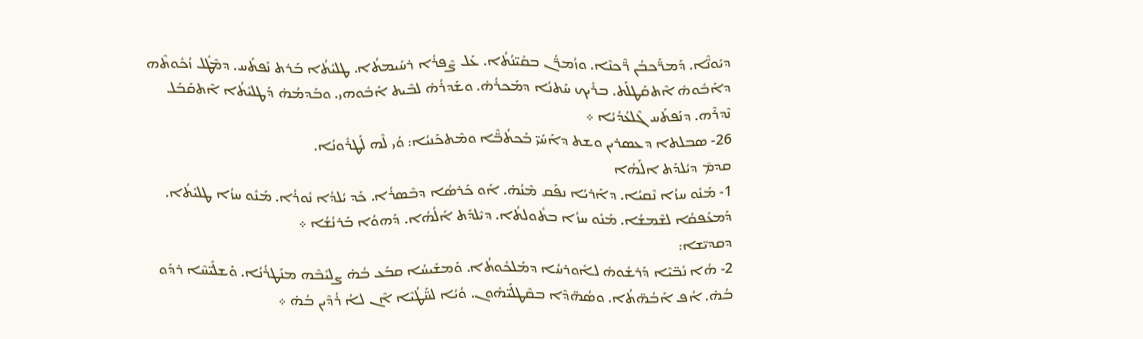ܕܝܰܘܢ̈ܶܐ. ܕܰܡܪ̈ܰܟܒܳܢ ܪ̈ܶܟܢܶܐ. ܘܙܳܡܪ̈ܳܢ ܒܩܺܝ̈ܢܳܬܳܐ. ܥܰܠ ܨܶܦܪܳܐ ܪܚܺܝܡܬܳܐ. ܛܠܝܺܬܳܐ ܒܰܪܬ ܢܰܦܬܰܚ. ܕܡܶܛܽܠ ܙܳܟܽܘܬܶܗ ܕܐܰܒܽܘܗ̇ ܐܶܬܩܰܛܠܰܬ. ܒܪܺܝܟ ܚܰܬܢܳܐ ܕܡܰܟܪܳܗ̇. ܘܫܰܕܪܳܗ̇ ܠܒܶܝܬ ܐܰܒܽܘܗܝ. ܘܒܰܕܡܳܗ̇ ܕܰܛܠܝܺܬܳܐ ܐܶܬܩܰܒܰܠ ܢܶܕܪܶܗ. ܕܢܰܦܬܰܚ ܓܶܠܥܳܕܳܝܳܐ ܀
26- ܣܒܠܬܐ ܕܥܣܪܝܢ ܘܫܬ ܕܐܰܚܰܝ̈ ܒܰܟܬܳܒ̈ܶܐ ܘܡܶܬܟܰܢܝܳܐ: ܘܳܝ ܠܶܗ ܠܰܛܪܽܘܢܳܐ.
ܩܕܡ̄ ܕܝܳܠܕܰܬ ܐܠܰܗܳܐ
1- ܡܰܢܽܘ ܚܙܳܐ ܢܶܩܝܳܐ. ܕܐܰܪܝܳܐ ܢܦܰܩ ܡܶܢܳܗ̇. ܐܰܘ ܟܰܪܣܳܐ ܕܒܶܣܪܳܐ. ܟܰܕ ܝܳܠܕܳܐ ܢܽܘܪܳܐ. ܡܰܢܽܘ ܚܙܳܐ ܛܠܝܺܬܳܐ. ܕܰܡܥܰܦܩܳܐ ܠܫܶܡܫܳܐ. ܡܰܢܽܘ ܚܙܳܐ ܒܬܽܘܠܬܳܐ. ܕܝܶܠܕܰܬ ܐܰܠܳܗܳܐ. ܕܰܗܘܳܐ ܒܰܪܢܳܫܳܐ ܀
ܕܩܕܝ̈ܫܐ:
2- ܗܳܐ ܢܺܒ̈ܝܶܐ ܕܰܪܫܽܘܗ̇ ܠܐܽܘܪܚܳܐ ܕܡܰܠܟܽܘܬܳܐ. ܘܰܡܫܺܝܚܳܐ ܩܒܰܥ ܒܳܗ̇ ܨܠܝܺܒܶܗ ܡܢܰܛܪܳܢܳܐ. ܘܰܫܠܺܝ̈ܚܶܐ ܪܕܰܘ ܒܳܗ̇. ܐܳܦ ܐܰܒܳܗ̈ܬܳܐ. ܘܣܳܗ̈ܕܶܐ ܒܩܶܛܠܰܝ̈ܗܽܘܢ. ܘܳܝܳܐ ܠܚ̈ܰܛܳܝܶܐ ܐܶܢ ܠܐܳ ܪܳܕܶܝܢ ܒܳܗ̇ ܀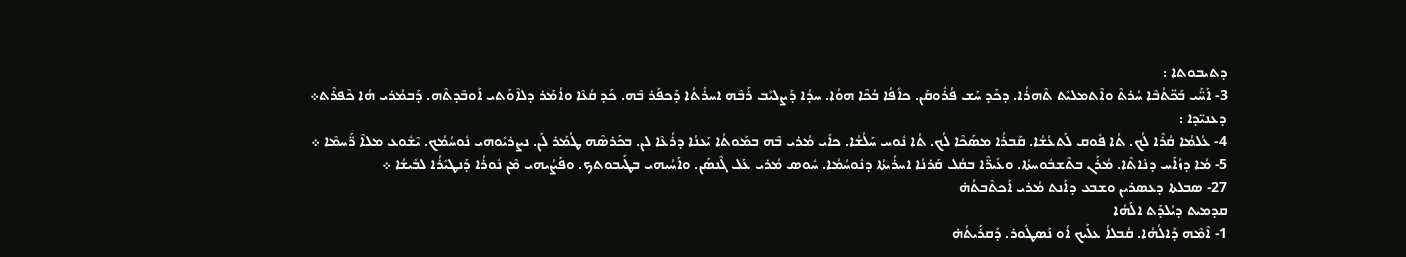ܕܬܝܒܘܬܐ :
3- ܐܰܚ̈ܰܝ ܒܰܟ̈ܬܳܒܶܐ ܚܳܪܬܶ ܘܐܶܬܡܠܝܺܬ ܬܶܗܪܳܐ. ܕܟܰܕ ܚܰܫ ܦܳܪܽܘܩܰܢ. ܟܐܺܦܳܐ ܒܳܟܶܐ ܗܘܳܐ. ܚܕܳܐ ܕܰܨܠܝܺܒ ܪܰܒܶܗ ܐܚܪܺܬܳܐ ܕܰܟܦܰܪ ܒܶܗ. ܟܰܕ ܩܳܥܶܐ ܘܐܳܡܰܪ ܕܠܐܶܘܰܬܝ ܐܰܘܒܶܕܬܶܗ. ܕܰܒܡܳܪܝ ܗܳܐ ܟܶܦܪܶܬ܀
ܕܥܢܝ̈ܕܐ :
4- ܥܳܠܡܳܐ ܩܳܪܶܐ ܠܳܟ. ܬܳܐ ܦܽܘܩ ܠܰܬܥܳܫܳܐ. ܩܰܒܪܳܐ ܡܣܰܟܶܐ ܠܳܟ. ܬܳܐ ܢܽܘܚ ܚܰܠܳܫܳܐ. ܟܐܺܝ ܡܳܪܝ ܒܶܗ ܒܡܰܘܬܳܐ ܝܰܥܢܳܐ ܕܪܳܥܶܐ ܠܢ. ܒܟܰܪܣܶܗ ܛܳܡܰܪ ܠܰܢ. ܢܨܪܝܺܘܗܝ ܢܽܘܚܳܡܳܟ. ܝܶܫܽܘܥ ܡܠܐܶ ܪ̈ܰܚܡܶܐ ܀
5- ܡܳܐ ܕܙܳܐܰܚ ܕܢܺܐܬܶܐ. ܡܳܪܰܢ ܒܬܶܫܒܽܘܚܬܳܐ. ܘܥܺܝܪ̈ܶܐ ܒܩܳܠ ܩܰܪܢܳܐ ܐܚܪܳܝܬܳܐ ܕܢܽܘܚܳܡܳܐ. ܚܽܘܣ ܡܳܪܝ ܥܰܠ ܓܶܢܣܰܢ. ܘܐܰܚܳܝܗܝ ܒܛܰܝܒܘܬܟ. ܘܦܰܨܳܝܗܝ ܡܶܢ ܢܽܘܪܳܐ ܕܰܢܛܝܺܪܳܐ ܠܒܺܝܫܳܐ ܀
27- ܣܒܠܬܐ ܕܥܣܪܝܢ ܘܫܒܥ ܕܐܰܢܬ ܡܳܪܝ ܐܰܟܬܶܒܬܳܗ̇
ܩܕܡܝܬ ܕܝܳܠܕܰܬ ܐܠܰܗܳܐ
1- ܐܶܡܶܗ ܕܰܐܠܳܗܳܐ. ܩܳܒܠܐܳ ܥܠܰܝܟ ܐܳܘ ܢܰܣܛܽܘܪ. ܕܰܩܪܰܝܬܳܗ̇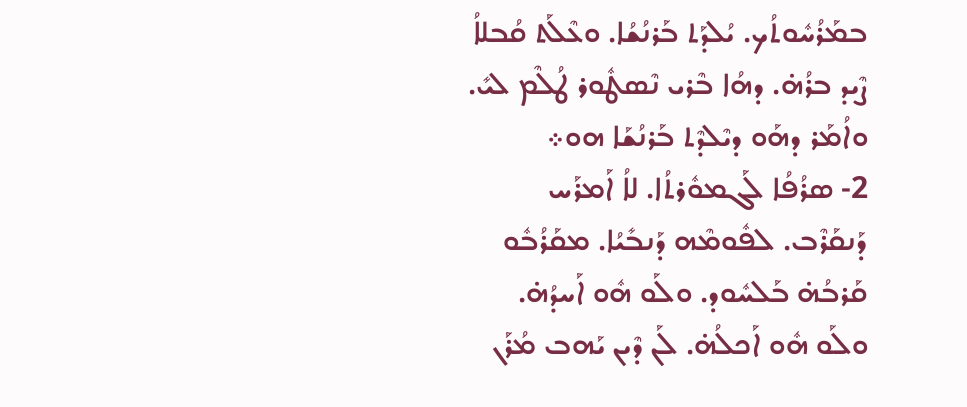ܒܡܰܪܳܚܽܘܬܳܟ. ܝܳܠܕܰܬ ܒܰܪܢܳܫܳܐ. ܘܥܶܠܰܬ ܩܳܒܠܐܳ ܨܶܝܕ ܒܪܳܗ̇. ܕܗܳܐ ܒܶܪܝ ܢܶܣܛܽܘܪ ܛܳܠܶܡ ܠܝܺ. ܘܐܳܡܰܪ ܕܗܰܘ ܕܝܶܠܕܶܬ ܒܰܪܢܳܫܰܐ ܗܘ܀
2- ܣܪܳܦܳܐ ܠܰܓܡܘܽܪܬܳܐ. ܠܐܳ ܐܰܡܪܰܚ ܕܰܢܩܰܪܶܒ. ܠܦܽܘܡܶܗ ܕܰܢܒܺܝܳܐ. ܡܩܰܪܳܒܽܘ ܩܰܪܒܳܗ̇ ܒܰܠܚܽܘܕ. ܘܠܰܘ ܗܽܘ ܐܰܚܕܳܗ̇. ܘܠܰܘ ܗܽܘ ܐܰܟܠܳܗ̇. ܠܰܢ ܕܶܝܢ ܝܰܗܒ ܡܳܪܰܢ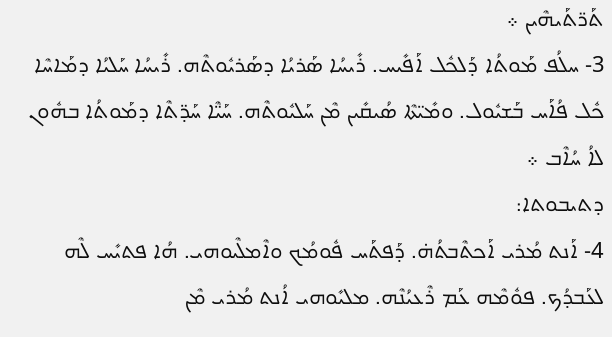ܬܰܪ̈ܬܰܝܗܶܝܢ ܀
3- ܚܠܳܦ ܡܰܘܬܳܐ ܕܰܠܟܽܠ ܐܰܦܺܝܚ. ܪܺܝܚܳܐ ܣܰܪܝܳܐ ܕܣܰܪܝܽܘܬܶܗ. ܪܺܝܚܳܐ ܚܰܠܝܳܐ ܕܡܰܐܚܶܐ ܟܽܠ ܦܳܐܰܚ ܒܰܫܝܽܘܠ. ܘܡܺܝ̈ܬܶܐ ܣܳܝܩܺܝܢ ܡܶܢ ܚܰܠܝܽܘܬܶܗ. ܚܰܝ̈ܶܐ ܚܰܕ̈ܬܶܐ ܕܡܰܘܬܳܐ ܒܗܽܘܢ ܠܐܳ ܚܳܐܶܒ ܀
ܕܬܝܒܘܬܐ:
4- ܐܰܢܬ ܡܳܪܝ ܐܰܟܬܶܒܬܳܗ̇. ܕܰܦܬܰܚ ܦܽܘܡܳܟ ܘܐܶܡܠܶܝܘܗܝ. ܗܳܐ ܦܬܝܺܚ ܠܶܗ ܠܥܰܒܕܳܟ. ܦܘܽܡܶܗ ܥܰܡ ܪܶܥܝܳܢܶܗ. ܡܠܝܺܘܗܝ ܐܳܢܬ ܡܳܪܝ ܡܶܢ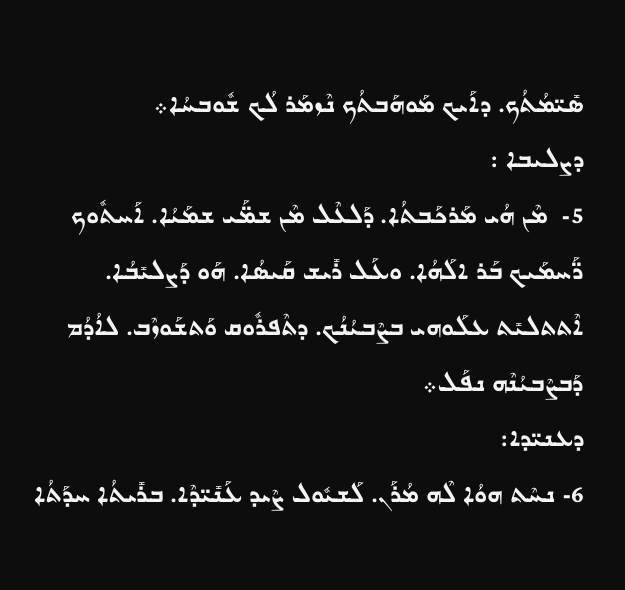ܣܺܝ̈ܡܳܬܳܟ. ܕܐܰܝܟ ܡܰܘܗܰܒܬܳܟ ܢܶܙܡܰܪ ܠܳܟ ܫܽܘܒܚܳܐ܀
ܕܨܠܝܒܐ :
5-  ܡܶܢ ܗܳܝ ܡܰܪܟܰܒܬܳܐ. ܕܰܠܥܶܠ ܡܶܢ ܫܡ̈ܰܝ ܫܡܰܝܳܐ. ܐܰܚܬܽܘܟ ܪ̈ܰܚܡܰܝܟ ܒܰܪ ܐܠܰܗܳܐ. ܘܥܰܠ ܪܺܝܫ ܩܰܝܣܳܐ. ܗܰܘ ܕܰܨܠܝܺܒܳܐ. ܐܶܬܬܠܝܺܬ ܥܠܰܘܗܝ ܒܨܶܒܝܳܢܳܟ. ܕܬܶܦܪܽܘܩ ܘܰܬܫܰܘܙܶܒ. ܠܐܳܕܳܡ ܕܰܒܨܶܒܝܳܢܶܗ ܢܦܰܠ܀
ܕܥܢܝ̈ܕܐ:
6- ܢܚܶܬ ܗܘܳܐ ܠܶܗ ܡܳܪܰܢ. ܠܰܫܝܽܘܠ ܨܶܝܕ ܥܰܢܺܝ̈ܕܶܐ. ܒܪܺܝܬܳܐ ܚܕܰܬܳܐ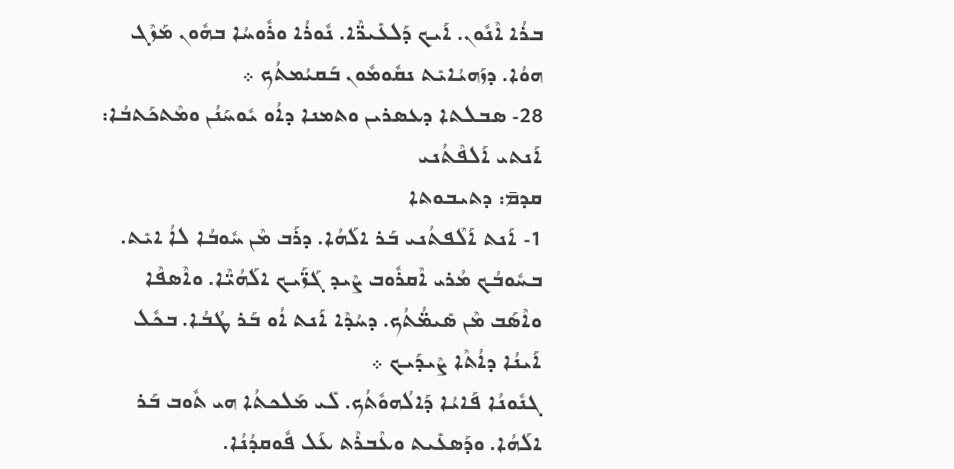ܒܪܳܐ ܐܶܢܽܘܢ. ܐܰܝܟ ܕܰܠܥܺܝܪ̈ܶܐ. ܢܽܘܪܳܐ ܘܪܽܘܚܳܐ ܒܗܽܘܢ ܡܰܙܶܓ ܗܘܳܐ. ܕܙܰܗܝܳܐܝܺܬ ܢܩܽܘܡܽܘܢ ܒܰܩܝܳܡܬܳܟ ܀
28- ܣܒܠܬܐ ܕܥܣܪܝܢ ܘܬܡܢܐ ܕܐܳܘ ܝܽܘܚܰܢܳܢ ܘܡܶܬܟܰܬܒܳܐ: ܐܰܢܬܝ ܐܰܠܦܶܬܳܢܝ
ܩܕܡ̄: ܕܬܝܒܘܬܐ
1- ܐܰܢܬ ܐܰܠܶܦܬܳܢܝ ܒܰܪ ܐܠܰܗܳܐ. ܕܪܰܒ ܡܶܢ ܚܽܘܒܳܐ ܠܐܳ ܐܝܺܬ. ܒܚܽܘܒܳܟ ܡܳܪܝ ܐܶܩܪܽܘܒ ܨܶܝܕ ܓܰܙ̈ܰܝܟ ܐܠܰܗܳܝ̈ܶܐ. ܘܐܶܣܦܶܐ ܘܐܶܣܰܒ ܡܶܢ ܣܺܝܡ̈ܳܬܳܟ. ܕܚܳܕܶܐ ܐܰܢܬ ܐܳܘ ܒܰܪ ܛܳܒܳܐ. ܒܟܽܠ ܐܰܝܢܳܐ ܕܐܳܬܶܐ ܨܶܝܕܰܝܟ ܀
ܓܢܽܘܢܳܐ ܦܰܐܝܳܐ ܕܰܐܠܳܗܘܽܬܳܟ. ܠܺܝ ܡܰܠܟܬܳܐ ܗܝ ܬܽܘܒ ܒܰܪ ܐܠܰܗܳܐ. ܘܕܰܣܥܺܝܬ ܘܥܶܒܪܶܬ ܥܰܠ ܦܽܘܩܕܳܢܳܐ.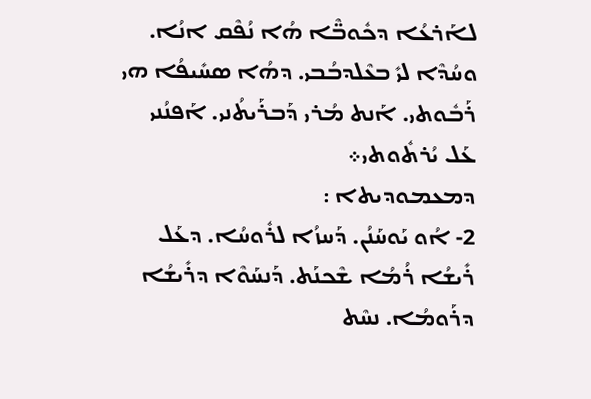ܠܐܰܪܥܳܐ ܕܟܽܘܒ̈ܶܐ ܗܳܐ ܢܳܦܶܩ ܐܢܳܐ. ܘܚܳܕܶܐ ܠܝܺ ܒܥܶܠܕܒܳܒܝ. ܕܗܳܐ ܣܚܺܝܦܳܐ ܗܝ ܪܰܒܽܘܬܝ. ܐܰܢܬ ܡܳܪܝ ܕܰܒܪܰܝܬܳܢܝ. ܐܰܦܢܳܢܝ ܥܰܠ ܝܳܪܬܽܘܬܝ܀
ܕܡܥܡܘܕܝܬܐ :
2- ܐܳܘ ܝܰܘܚܰܢܳܢ. ܕܰܚܙܳܐ ܠܪܽܘܚܳܐ. ܕܥܰܠ ܪܺܝܫܳܐ ܪܳܡܳܐ ܫܶܟܢܰܬ. ܕܰܢܚܰܘܶܐ ܕܪܺܝܫܳܐ ܕܪܰܘܡܳܐ. ܢܚܶܬ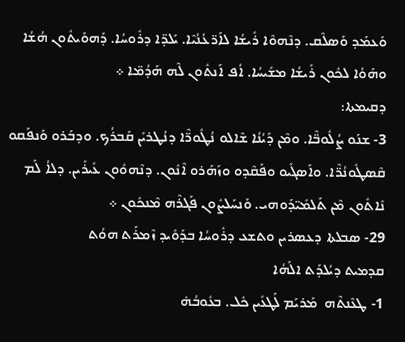ܘܰܥܡܰܕ ܘܰܣܠܶܩ. ܕܢܶܗܘܶܐ ܪܺܝܫܳܐ ܠܐܰܪ̈ܥܳܢܳܝܶܐ. ܝܰܠܕ̈ܐ ܕܪܽܘܚܳܐ. ܕܰܗܘܰܝܬܽܘܢ ܗܳܫܳܐ ܘܗܰܘܳܐ ܠܟܽܘܢ ܪܺܝܫܳܐ ܡܫܺܝܚܳܐ. ܐܳܦ ܐܰܢܬܽܘܢ ܠܶܗ ܗܰܕܳܡ̈ܐ ܀
ܕܩܝܡܬܐ:
3- ܫܢܰܘ ܨܳܠܽܘܒ̈ܶܐ. ܘܡܶܢ ܕܰܝܳܢܳܐ ܫܶܐܠܘ ܢܳܛܽܘܪ̈ܶܐ ܕܢܳܛܪܝܺܢ ܩܰܒܪܳܟ. ܘܕܒܰܪܘ ܘܰܢܦܰܩܘ ܩܶܣܛܽܘܢܳܪ̈ܶܐ. ܘܐܰܣܓܺܝܘ ܘܦܰܩܶܕܘ ܘܙܰܗܰܪܘ ܐܶܢܽܘܢ. ܕܢܶܗܘܽܘܢ ܥܺܝܪܺܝܢ. ܕܠܐܳ ܠܰܡ ܢܺܐܬܽܘܢ ܡܶܢ ܬܰܠܡܺܝ̈ܕܰܘܗܝ. ܘܰܢܚܰܠܨܽܘܢ ܦܰܓܪܶܗ ܡܶܢܟܽܘܢ ܀
29- ܣܒܠܬܐ ܕܥܣܪܝܢ ܘܬܫܥ ܕܪܽܘܚܳܐ ܒܕܰܘܺܝܕ ܙܶܡܪܰܬ ܗܘܳܬ
ܩܕܡܝܬ ܕܝܳܠܕܰܬ ܐܠܰܗܳܐ
1- ܛܥܶܢܬܶܗ  ܡܰܪܝܰܡ ܠܰܛܥܺܝܢ ܟܽܠ. ܒܥܽܘܒܳܗ̇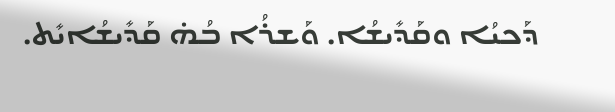ܕܰܟܝܳܐ ܘܩܰܕܺܝܫܳܐ. ܘܰܫܪܳܐ ܒܳܗ̇ ܩܰܕܺܝܫܳܐܝܺܬ.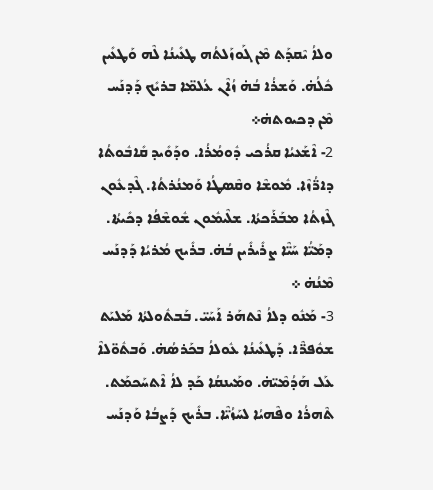ܘܠܐܳ ܝܶܩܕܰܬ ܡܶܢ ܓܰܘܙܰܠܬܳܗ ܛܥܺܝܢܳܐ ܠܶܗ ܘܰܛܥܺܝܢ ܟܽܠܳܗ̇. ܘܰܫܪܳܐ ܒܳܗ̇ ܙܳܐܶܢ ܥܳܠܡ̈ܐ ܒܪܝܺܟ ܕܰܕܢܰܚ ܡܶܢ ܕܟܝܘܬܗ̇܀
2- ܐܶܫܰܥܝܳܐ ܩܪܳܟܝ ܕܽܘܡܳܪܳܐ. ܘܕܰܘܺܝܕ ܩܺܐܒܽܘܬܳܐ ܕܐܪ̈ܳܙܶܐ. ܡܽܘܫܶܐ ܘܩܶܣܛܳܐ ܘܰܡܢܳܪܬܳܐ. ܓܶܕܥܽܘܢ ܓܶܙܬܳܐ ܡܒܰܪܰܟܬܳܐ. ܫܠܶܝܡܽܘܢ ܫܽܘܫܶܦܳܐ ܕܟܺܝܬܳܐ. ܕܡܰܝ̈ܳܐ ܚܰܝ̈ܶܐ ܨܪܺܝܪܺܝܢ ܒܳܗ̇. ܒܪܺܝܟ ܡܳܪܝܳܐ ܕܰܕܢܰܚ ܡܶܢܳܗ̇ ܀
3- ܡܰܢܽܘ ܕܠܐܳ ܢܶܬܗܰܪ ܐܰܚܰܝ̈. ܒܰܒܬܽܘܠܬܳܐ ܡܰܠܝܰܬ ܫܘܽܦܪ̈ܶܐ. ܕܰܛܥܺܝܢܳܐ ܥܽܘܠܐܳ ܒܟܰܪܣܳܗ̇. ܘܰܒܬܽܘ̈ܠܐܶ ܥܰܠ ܗܰܕܳܡܶܝ̈ܗ̇. ܘܡܰܝܢܩܳܐ ܟܰܕ ܠܐܳ ܐܶܬܚܰܟܡܰܬ. ܬܶܗܪܳܐ ܘܦܶܗܝܳܐ ܠܚܰܙܳܝ̈ܶܐ. ܒܪܺܝܟ ܕܰܨܒܳܐ ܘܰܕܢܰܚ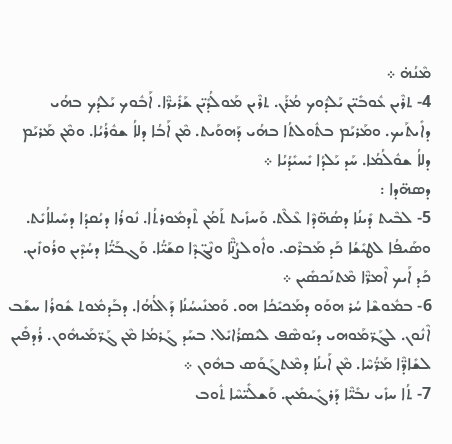ܡܶܢܳܗ̇ ܀
4- ܬܪܶܝܢ ܥܽܘܒܺܝ̈ܢ ܝܰܠܕܽܘܟ ܡܳܪܰܢ. ܬܪܶܝܢ ܡܰܘܠܳܕܺܝ̈ܢ ܫܰܪܺܝܪ̈ܶܐ. ܐܰܒܽܘܟ ܝܰܠܕܳܟ ܒܗܳܝ ܕܐܺܝܬܰܝܟ. ܘܡܰܪܝܰܡ ܒܬܽܘܠܬܳܐ ܒܗܳܝ ܕܰܗܘܰܝܬ. ܡܶܢ ܐܰܒܳܐ ܕܠܐܳ ܫܘܽܪܳܝܳܐ. ܘܡܶܢ ܡܰܪܝܰܡ ܕܠܐܳ ܫܘܽܠܳܡܳܐ. ܚܰܕ ܝܰܠܕܳܐ ܝܺܚܝܺܕܳܝܳܐ ܀
ܕܣܗ̈ܕܐ :
5- ܠܒܶܝܬ ܕܺܝܢܳܐ ܕܣܳܗ̈ܕܶܐ ܥܶܠܶܬ. ܘܰܚܙܺܝܬ ܬܰܡܳܢ ܬܶܕܡܽܘܪܬܳܐ. ܢܽܘܪܳܐ ܕܝܳܩܕܳܐ ܕܚܺܝܠܐܳܝܺܬ. ܘܣܰܝܦܳܐ ܠܛܝܺܫܳܐ ܟܰܕ ܡܰܒܪܶܩ. ܘܐܽܘܠܨܳܢ̈ܶܐ ܘܢܶܓ̈ܕܶܐ ܩܫܰܝ̈ܳܐ. ܘܰܓܒܰܝ̈ܳܐ ܕܚܳܕܶܝܢ ܘܪܳܘܙܺܝܢ. ܟܰܕ ܐܰܝܟ ܐܶܡܪ̈ܶܐ ܡܶܬܢܰܟܣܺܝܢ ܀
6- ܒܡܽܘܫܶܐ ܚܳܪ ܗܘܰܘ ܕܡܰܟܝܺܟܳܐ ܗܘ. ܘܰܡܢܺܝܚܳܢܳܐ ܕܰܐܠܳܗܳܐ. ܕܒܰܕܡܽܘܬ ܫܽܘܪܳܐ ܚܫܰܒ ܐܶܢܽܘܢ. ܠܓܰܪ̈ܡܰܘܗܝ ܕܝܰܘܣܶܦ ܠܝܺܣܪܳܐܝܺܠ. ܒܚܰܕ ܓܰܪܡܳܐ ܡܶܢ ܓܰܪ̈ܡܰܝܗܽܘܢ. ܪܳܕܦܺܝܢ ܠܫܺܐܕ̈ܶܐ ܡܰܪ̈ܳܚܶܐ. ܡܶܢ ܐܰܝܢܳܐ ܕܡܶܬܓܰܘܰܣ ܒܗܽܘܢ ܀
7- ܬܳܐ ܚܙܺܝ ܢܒܺܝ̈ܶܐ ܕܰܪܓܺܝܡܺܝܢ. ܘܰܫܠܺܝ̈ܚܶܐ ܬܽܘܒ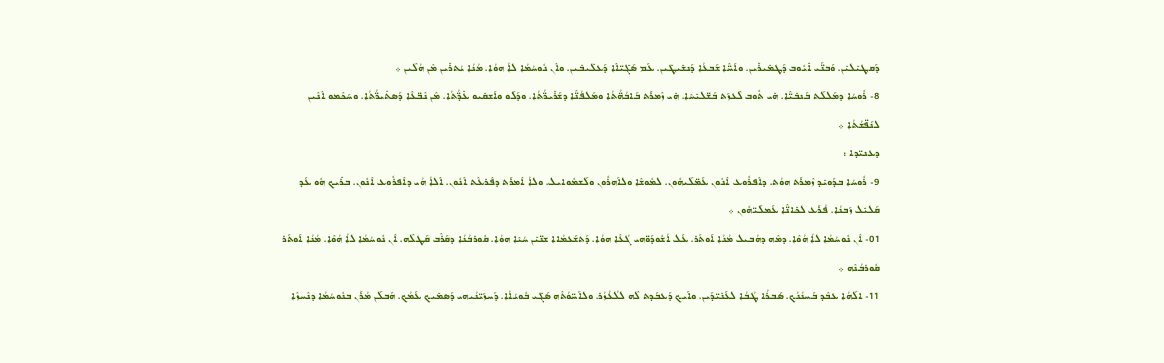ܕܰܩܛܝܺܠܝܺܢ. ܘܰܒܢ̈ܰܝ ܐܺܝܽܘܒ ܕܰܛܡܺܝܪܺܝܢ. ܘܐܰܚ̈ܶܐ ܫܰܒܥܳܐ ܕܰܢܫܺܝܛܺܝܢ. ܥܰܡ ܣܰܓܺܝ̈ܐܶܐ ܕܰܥܠܺܝܒܺܝܢ. ܘܐܶܢ ܢܽܘܚܳܡܳܐ ܠܐܳ ܗܘܳܐ. ܡܳܢܳܐ ܝܳܬܪܺܝܢ ܡܶܢ ܗܳܠܶܝܢ ܀
8- ܪܽܘܚܳܐ ܕܡܰܠܠܰܬ ܒܰܢܒܺܝ̈ܶܐ. ܗܺܝ ܬܽܘܒ ܠܶܥܙܰܬ ܒܰܫ̈ܠܝܺܚܶܐ. ܗܺܝ ܙܶܡܪܰܬ ܒܰܐܒܳܗ̈ܳܬܳܐ ܘܡܰܠܦܳܢ̈ܶܐ ܕܫܰܪܺܝܪ̈ܳܬܳܐ. ܘܕܰܠܰܘ ܘܐܰܫܩܺܝܘ ܥܺܕ̈ܳܬܳܐ. ܡܶܢ ܢܶܒ̈ܥܶܐ ܕܰܣܬܺܝܪ̈ܳܬܳܐ. ܘܚܰܟܶܡܘ ܐܶܢܶܝܢ ܠܢܰܦ̈ܫܳܬܳܐ ܀
ܕܥܢܝ̈ܕܐ :
9- ܪܽܘܚܳܐ ܒܕܰܘܝܺܕ ܙܶܡܪܰܬ ܗܘܳܬ. ܕܐܶܦܪܽܘܥ ܐܶܢܽܘܢ ܥܰܡ̈ܠܰܝܗܽܘܢ. ܠܡܽܘܫܶܐ ܘܠܐܰܗܪܽܘܢ ܘܠܰܫܡܽܘܐܝܠ. ܘܠܐܳ ܐܶܡܪܰܬ ܕܦܶܪܥܶܬ ܐܶܢܽܘܢ. ܐܶܠܐܳ ܗܳܝ ܕܐܶܦܪܽܘܥ ܐܶܢܽܘܢ. ܒܪܺܝܟ ܗܽܘ ܥܰܕ ܩܰܠܝܺܠ ܙܰܒܢܳܐ. ܦܳܪܰܥ ܠܟܺܐܢ̈ܶܐ ܥܰܡܠܰܝ̈ܗܽܘܢ ܀
01- ܐܶܢ ܢܽܘܚܳܡܳܐ ܠܐܳ ܗܳܘܶܐ. ܕܡܶܗ ܕܗܳܒܝܠ ܡܳܢܳܐ ܐܰܘܬܰܪ. ܥܰܠ ܐܳܫܽܘܕܰܘ̈ܗܝ ܓܳܥܶܐ ܗܘܳܐ. ܕܰܬܫܰܥܡܳܐܐ ܫܢ̈ܝܺܢ ܚܳܝܶܐ ܗܘܳܐ. ܩܽܘܪܒܳܢܳܐ ܕܩܰܪܶܒ ܩܰܛܠܶܗ. ܐܶܢ ܢܽܘܚܳܡܳܐ ܠܐܳ ܗܳܘܶܐ. ܡܳܢܳܐ ܐܰܘܬܰܪ ܩܽܘܪܒܳܢܶܗ ܀
11- ܐܠܰܗܳܐ ܥܒܶܕ ܒܰܚܢܳܢܳܟ. ܣܰܒܪܳܐ ܛܳܒܳܐ ܠܥܰܢܺܝ̈ܕܰܝܢ. ܘܐܰܝܟ ܕܰܥܒܰܕܬ ܠܶܗ ܠܠܳܥܳܙܳܪ. ܘܠܐܰܚ̈ܘܳܬܶܗ ܣܰܓܺܝ ܒܽܘܝܳܐܳܐ. ܕܰܚܙܰܝ̈ܢܳܝܗܝ ܕܰܣܡܺܝܟ ܥܰܡܳܟ. ܗܰܒܠܰܢ ܡܳܪܰܢ ܒܢܽܘܚܳܡܳܐ ܕܢܶܚܙܶܐ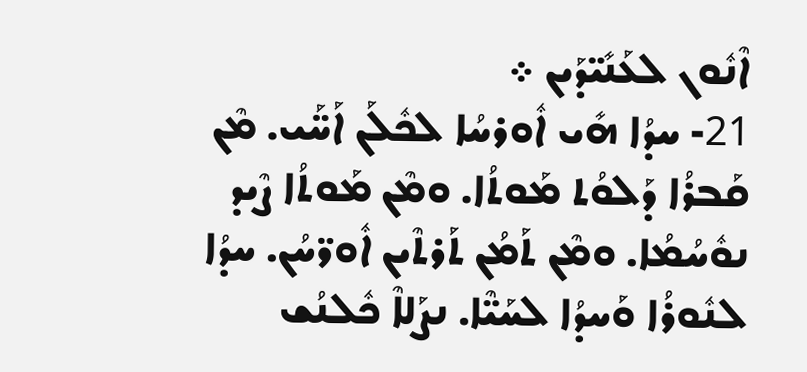ܐܶܢܽܘܢ ܠܥܰܢܺܝ̈ܕܰܝܢ ܀
21- ܚܕܳܐ ܗܺܝ ܐܽܘܪܚܳܐ ܠܟܽܠܰܢ ܐܰܚ̈ܰܝ. ܡܶܢ ܩܰܒܪܳܐ ܕܰܠܘܳܬ ܡܰܘܬܳܐ. ܘܡܶܢ ܡܰܘܬܳܐ ܨܶܝܕ ܢܘܽܚܳܡܳܐ. ܘܡܶܢ ܬܰܡܳܢ ܬܰܪܬܶܝܢ ܐܽܘܪ̈ܚܳܢ. ܚܕܳܐ ܠܢܽܘܪܳܐ ܘܰܚܕܳܐ ܠܚܰܝ̈ܶܐ. ܢܨܰܠܐܶ ܟܽܠܢܳܫ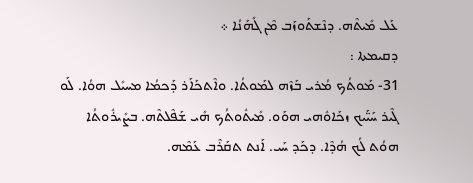ܥܰܠ ܡܺܝܬܶܗ. ܕܢܶܫܬܰܘܙܰܒ ܡܶܢ ܓܺܗܰܢܳܐ ܀
ܕܩܝܡܬܐ :
31- ܡܰܘܬܳܟ ܡܳܪܝ ܒܰܙܶܗ ܠܡܰܘܬܳܐ. ܘܐܶܬܟܰܐܰܪ ܕܰܟܡܳܐ ܡܚܝܺܠ ܗܘܳܐ. ܠܰܘ ܓܶܝܪ ܚܰܝ̈ܰܝܟ ܙܟܰܐܘܽܗܝ ܗܘܰܘ. ܡܺܝܬܽܘܬܳܟ ܗܺܝ ܫܰܦܶܠܬܶܗ. ܒܨܺܝܪܽܘܬܳܐ ܗܘܳܬ ܠܳܟ ܗܳܕܶܐ. ܕܟܰܕ ܚܰܝ. ܐܰܢܬ ܬܩܰܪܶܒ ܥܰܡܶܗ.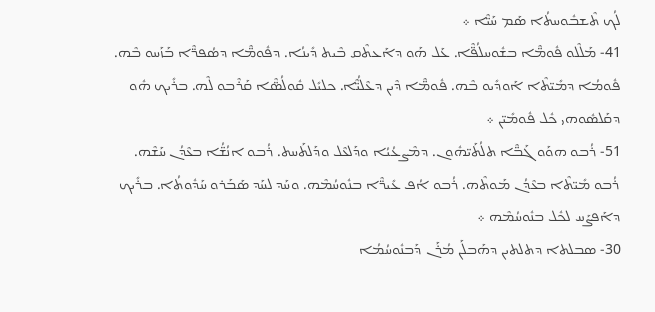ܠܳܟ ܬܶܫܒܽܘܚܬܳܐ ܣܰܡ ܚܰܝ̈ܶܐ ܀
41- ܡܰܠܶܠܘ ܦܽܘܡ̈ܶܐ ܒܫܽܘܚܠܳܦ̈ܶܐ. ܥܰܠ ܗܰܘ ܕܐܰܥܬܶܩ ܒܶܝܬ ܕܺܝܢܳܐ. ܕܦܽܘܡ̈ܶܐ ܕܣܳܦܪ̈ܶܐ ܒܰܙܰܚܘ ܒܶܗ. ܦܽܘܡܳܐ ܕܡܺܝ̈ܬܶܐ ܐܰܘܕܺܝܘ ܒܶܗ. ܦܽܘܡ̈ܶܐ ܕܶܝܢ ܕܥܶܠܳܝ̈ܶܐ. ܟܠܝܺܠ ܩܽܘܠܳܣ̈ܶܐ ܩܰܪܶܒܘ ܠܶܗ. ܒܪܺܝܟ ܗܽܘ ܕܩܰܠܣܽܘܗܝ ܟܽܠ ܦܽܘܡܺܝ̈ܢ ܀
51- ܪܳܒܘ ܗܘܰܘ ܓܰܒ̈ܶܐ ܬܠܳܬܰܝ̈ܗܽܘܢ. ܕܡܶܨܥܳܝܳܐ ܘܕܰܠܥܶܠ ܘܕܰܠܬܰܚܬ. ܪܳܒܘ ܐܢܳܫ̈ܳܐ ܒܥܶܕܳܢ ܚܰܫܶܗ. ܪܳܒܘ ܡܺܝ̈ܬܶܐ ܒܥܶܕܳܢ ܡܰܘܬܶܗ. ܪܳܒܘ ܐܳܦ ܥܺܝܪ̈ܶܐ ܒܢܽܘܚܳܡܶܗ. ܘܚܰܕ ܠܚܰܕ ܣܰܒܰܪܘ ܚܰܕܽܘܬܳܐ. ܒܪܺܝܟ ܕܐܰܦܨܰܚ ܠܟܽܠ ܒܢܽܘܚܳܡܶܗ ܀
30- ܣܒܠܬܐ ܕܬܠܬܝܢ ܕܗܰܒܠܰܢ ܡܳܪܰܢ ܕܰܒܢܽܘܚܳܡܳܐ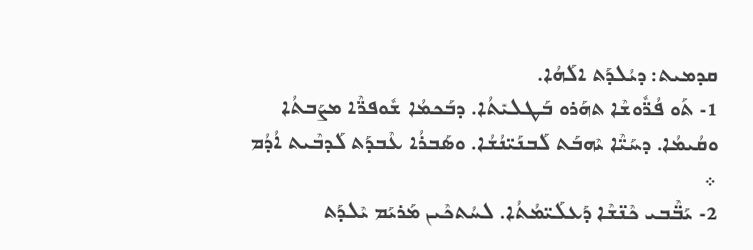ܩܕܡܝܬ: ܕܝܳܠܕܰܬ ܐܠܰܗܳܐ.
1- ܬܰܘ ܦܳܪ̈ܽܘܫܶܐ ܬܗܰܪܘ ܒܰܛܠܝܺܬܳܐ. ܕܒܰܟܡܳܐ ܫܽܘܦܪ̈ܶܐ ܡܨܰܒܬܳܐ ܘܩܳܝܡܳܐ. ܕܚܰܝ̈ܶܐ ܝܶܗܒܰܬ ܠܰܒܢܰܝ̈ܢܳܫܳܐ. ܘܣܰܒܪܳܐ ܥܶܒܕܰܬ ܠܰܕܒܶܝܬ ܐܳܕܳܡ ܀
2- ܝܰܒ̈ܶܒܝ ܟܶܢ̈ܫܶܐ ܕܰܥܠܰܝ̈ܡܳܬܳܐ. ܠܚܳܬܟܶܝܢ ܡܰܪܝܰܡ ܝܶܠܕܰܬ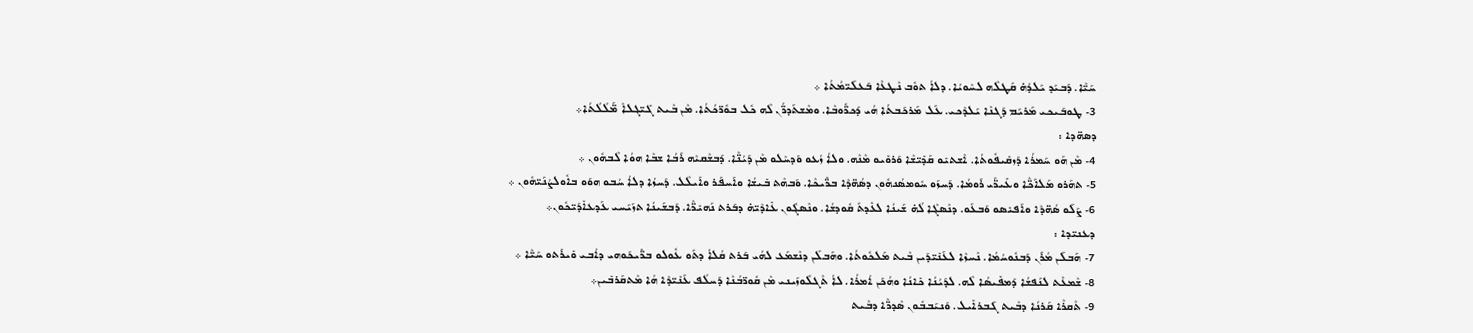ܚܰܝ̈ܶܐ. ܕܰܒܝܰܕ ܝܰܠܕܳܗ̇ ܩܰܛܠܶܗ ܠܚܶܘܝܳܐ. ܕܠܐܳ ܬܘܽܒ ܢܶܛܥܶܐ ܒܰܥܠܰܝ̈ܡܳܬܳܐ ܀
3- ܛܘܒܰܝܟܝ ܡܰܪܝܰܡ ܕܰܓܢܶܐ ܝܰܠܕܶܟܝ. ܥܰܠ ܡܰܪܟܰܒܬܳܐ ܗܳܝ ܕܰܟܪ̈ܽܘܒܶܐ. ܘܡܶܫܬܰܕܪ̈ܳܢ ܠܶܗ ܟܽܠ ܒܘܽܪ̈ܟܳܬܳܐ. ܡܶܢ ܒܶܝܬ ܓܺܝ̈ܓܠܐܶ ܡ̈ܰܠܳܠܳܬܳܐ܀
ܕܣܗ̈ܕܐ :
4- ܡܶܢ ܗܰܘ ܚܰܡܪܳܐ ܕܰܙܩܺܝܦܽܘܬܳܐ. ܐܶܫܬܝܺܘ ܩܰܕܺܝ̈ܫܶܐ ܘܰܪܘܺܝܘ ܡܶܢܶܗ. ܘܠܐܳ ܙܳܥܘ ܘܰܕܚܶܠܘ ܡܶܢ ܕܰܝܳܢ̈ܶܐ. ܕܰܒܫܶܩܝܶܗ ܪܰܒܳܐ ܫܒܶܐ ܗܘܳܐ ܠܶܒܗܽܘܢ ܀
5- ܬܗܰܪܘ ܡܰܠܐܰܟ̈ܶܐ ܘܥܺܝܪ̈ܰܝ ܪܰܘܡܳܐ. ܕܰܚܙܰܘ ܚܽܘܡܣܳܢܗܽܘܢ ܕܣܳܗ̈ܕܶܐ ܒܪ̈ܺܝܟܶܐ. ܘܰܒܗܶܬ ܒܺܝܫܳܐ ܘܐܰܚܦܰܪ ܘܐܰܝܠܶܠ. ܕܰܚܙܳܐ ܕܠܐܳ ܚܳܒܘ ܗܘܰܘ ܒܐܽܘܠܨܳܢܰܝ̈ܗܽܘܢ ܀
6- ܨܰܠܰܘ ܣܳܗ̈ܕܶܐ ܘܐܰܦܝܺܣܘ ܘܰܒܥܰܘ. ܕܢܶܣܓܶܐ ܠܳܗ̇ ܫܰܝܢܳܐ ܠܥܺܕܬܰ ܩܽܘܕܫܳܐ. ܘܢܶܣܓܽܘܢ ܥܺܐܕܶܝ̈ܗ̇ ܕܒܰܪܬ ܢܰܗܝܺܪ̈ܶܐ. ܕܰܒܫܰܝܢܳܐ ܬܙܰܝܰܚܝ ܥܰܕܥܐܺܕܰܝ̈ܟܽܘܢ܀
ܕܥܢܝ̈ܕܐ :
7- ܗܰܒܠܰܢ ܡܳܪܰܢ ܕܰܒܢܽܘܚܳܡܳܐ. ܢܶܚܙܶܐ ܠܥܰܢܺܝ̈ܕܰܝܢ ܒܶܝܬ ܡܰܠܟܽܘܬܳܐ. ܘܗܰܒܠܰܢ ܕܢܶܫܡܰܥ ܠܗܳܝ ܒܰܪܬ ܩܳܠܐܳ ܕܬܰܘ ܥܽܘܠܘ ܒܪ̈ܺܝܟܰܘܗܝ ܕܐܳܒܝ ܘܺܝܪܰܬܘ ܚܰܝ̈ܶܐ ܀
8- ܫܶܡܥܶܬ ܠܢܰܦܫܳܐ ܕܰܡܦܺܝܣܳܐ ܠܶܗ. ܠܕܰܝܳܢܳܐ ܟܺܐܢܳܐ ܘܗܳܟܰܢ ܐܳܡܪܳܐ. ܠܐܳ ܬܶܓܠܽܘܙܰܝܢܝ ܡܶܢ ܩܽܘܪ̈ܒܳܢܶܐ ܕܰܚܠܳܦ ܥܰܢܺܝ̈ܕܶܐ ܗܳܐ ܡܶܬܩܰܪܒܺܝܢ܀
9- ܬܶܩܪܶܐ ܩܰܪܢܳܐ ܕܒܶܝܬ ܓܰܒܪܐܺܝܠ. ܘܰܢܝܰܒܒܽܘܢ ܣܶܕܪ̈ܶܐ ܕܒܶܝܬ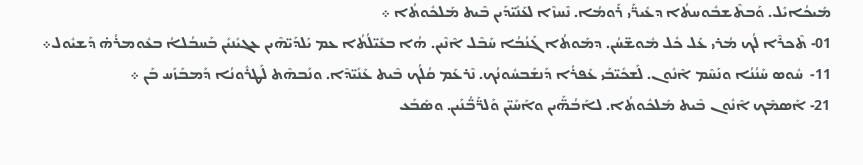ܡܺܝܟܳܐܝܺܠ. ܘܰܒܬܶܫܒܽܘܚܬܳܐ ܕܥܺܝܪ̈ܰܝ ܪܰܘܡܳܐ. ܢܶܚܙܶܐ ܠܥܰܢܺܝ̈ܕܰܝܢ ܒܶܝܬ ܡܰܠܟܽܘܬܳܐ ܀
01- ܬܶܟܪܶܐ ܠܳܟ ܡܳܪܝ ܥܰܠ ܟܽܠ ܡܽܘܫ̈ܚܳܢ. ܕܡܰܘܬܳܐ ܓܰܢܳܒܳܐ ܚܰܒܶܠ ܐܶܢܶܝܢ. ܗܳܐ ܒܥܺܝ̈ܠܳܬܳܐ ܥܡ ܝܰܠܕܰܝ̈ܗܶܝܢ ܥܓܝܺܢܝܺܢ ܒܰܚܒܳܠܐܳ ܒܥܽܘܡܪܳܗ̇ ܕܰܫܝܽܘܠ܀
11-  ܚܽܘܣ ܚܰܢܳܢܳܐ ܘܢܰܚܶܡ ܐܶܢܽܘܢ. ܠܰܫܟܺܝ̈ܒܰܝ ܥܰܦܪܳܐ ܕܰܢܫܰܒܚܽܘܢܳܟ. ܢܶܪܥܰܡ ܩܳܠܳܟ ܒܶܝܬ ܥܰܢܺܝ̈ܕܶܐ. ܘܢܰܒܗܶܬ ܠܰܛܪܽܘܢܳܐ ܕܰܡܒܰܙܰܚ ܒܰܢ ܀
21- ܐܰܣܡܶܟ ܐܶܢܽܘܢ ܒܶܝܬ ܡܰܠܟܽܘܬܳܐ. ܠܐܰܒܳܗ̈ܰܝܢ ܘܐܰܚܰܝ̈ܢ ܘܰܠܪ̈ܰܒ̈ܳܢܰܝܢ. ܘܣܰܒܰܥ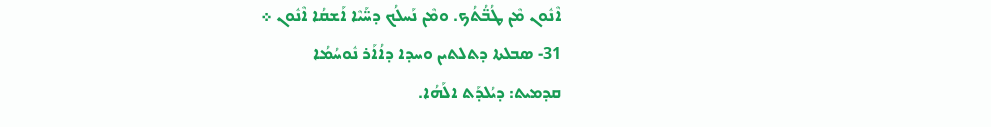ܐܶܢܽܘܢ ܡܶܢ ܛܳܒ̈ܳܬܳܟ. ܘܡܶܢ ܢܰܚܠܳܟ ܕܚ̈ܰܝܶܐ ܐܰܫܩܳܐ ܐܶܢܽܘܢ ܀
31- ܣܒܠܬܐ ܕܬܠܬܝܢ ܘܚܕܐ ܕܐܳܐܰܪ ܢܽܘܚܳܡܳܐ
ܩܕܡܝܬ: ܕܝܳܠܕܰܬ ܐܠܰܗܳܐ.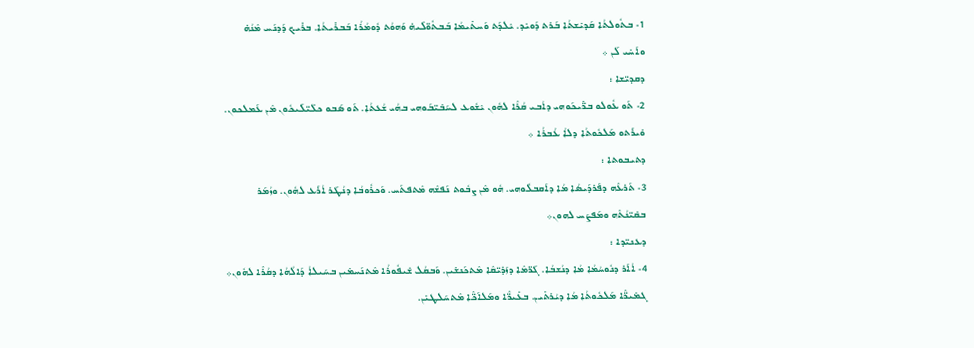1- ܒܬܽܘܠܬܳܐ ܩܰܕܝܺܫܬܳܐ ܒܰܪܬ ܕܰܘܝܺܕ. ܝܶܠܕܰܬ ܘܰܚܬܺܝܡܳܐ ܒܰܒܬܽܘ̈ܠܶܝܗ̇ ܘܰܗܘܳܬ ܕܽܘܡܳܪܳܐ ܒܰܒܪܺܝܬܳܐ. ܒܪܺܝܟ ܕܰܕܢܰܚ ܡܶܢܳܗ̇ ܘܐܰܚܺܝ ܠܰܢ ܀
ܕܩܕܝ̈ܫܐ :
2- ܬܰܘ ܥܽܘܠܘ ܒܪ̈ܺܝܟܰܘܗܝ ܕܐܳܒܝ ܩܳܪܶܐ ܠܗܽܘܢ ܝܶܫܽܘܥ ܠܚܰܒܺܝ̈ܒܰܘܗܝ ܒܗܳܝ ܫܳܥܬܳܐ. ܬܰܘ ܣܰܒܘ ܟܠܺܝ̈ܠܰܝܟܽܘܢ ܡܶܢ ܥܰܡܠܟܘܢ. ܘܺܝܪܰܬܘ ܡܰܠܟܽܘܬܳܐ ܕܠܐܳ ܥܳܒܪܳܐ ܀
ܕܬܝܒܘܬܐ :
3- ܬܰܪܥܶܗ ܕܦܰܪܕܰܝܣܳܐ ܡܳܐ ܕܐܰܩܒܠܽܘܗܝ. ܗܽܘ ܡܶܢ ܨܒܽܘܬ ܢܰܦܫܶܗ ܡܶܬܦܬܰܚ. ܘܰܟܪܽܘܒܳܐ ܕܢܳܛܰܪ ܐܳܪܰܥ ܠܗܽܘܢ. ܘܙܳܡܰܪ ܒܩܺܝ̈ܢܳܬܶܗ ܘܡܰܦܨܰܚ ܠܗܘܢ܀
ܕܥܢܝ̈ܕܐ :
4- ܐܳܐܰܪ ܕܢܽܘܚܳܡܳܐ ܡܳܐ ܕܢܳܫܒܳܐ. ܓܰܪ̈ܡܶܐ ܕܙܰܕܺܝ̈ܩܶܐ ܡܶܬܟܰܢܫܺܝܢ. ܘܰܒܩܳܠ ܫܺܝܦܽܘܪܳܐ ܡܶܬܢܰܚܡܺܝܢ ܒܚܰܝܠܐܳ ܕܰܐܠܳܗܳܐ ܕܩܳܪܶܐ ܠܗܽܘܢ܀
ܓܡܺܝܪ̈ܶܐ ܡܰܠܟܽܘܬܳܐ ܡܳܐ ܕܝܳܪܬܺܝܢ. ܒܥܺܝܪ̈ܶܐ ܘܡܰܠܐܰܟ̈ܶܐ ܡܶܬܚܰܠܛܝܺܢ.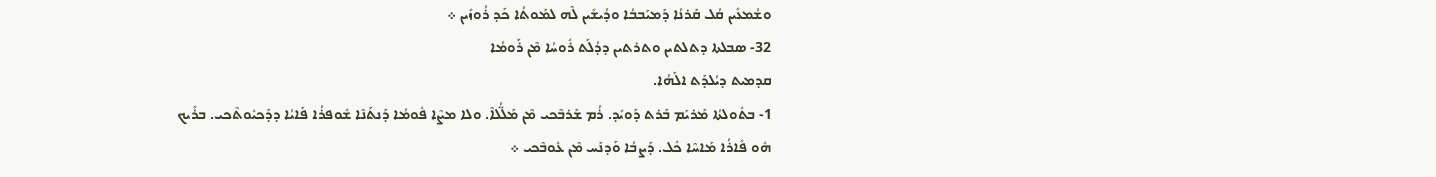ܘܫܳܡܥܺܝܢ ܩܳܠ ܩܰܪܢܳܐ ܕܰܡܝܰܒܒܳܐ ܘܕܳܝܫܺܝܢ ܠܶܗ ܠܡܰܘܬܳܐ ܟܰܕ ܪܳܘܙܺܝܢ ܀
32- ܣܒܠܬܐ ܕܬܠܬܝܢ ܘܬܪܬܝܢ ܕܕܳܠܰܬ ܪܽܘܚܳܐ ܡܶܢ ܪܰܘܡܳܐ
ܩܕܡܝܬ ܕܝܳܠܕܰܬ ܐܠܰܗܳܐ.
1- ܒܬܽܘܠܬܳܐ ܡܰܪܝܰܡ ܒܰܪܬ ܕܰܘܝܺܕ. ܪܳܡ ܫܰܪܒܶܟܝ ܡܶܢ ܡܰܠ̈ܳܠܐܶ. ܘܠܐ ܡܨܶܐ ܦܽܘܡܳܐ ܕܰܢܬܰܢܶܐ ܫܽܘܦܪܳܐ ܦܰܐܝܳܐ ܕܕܰܟܝܽܘܬܶܟܝ. ܒܪܺܝܟ ܗܽܘ ܦܺܐܪܳܐ ܡܰܐܚܶܐ ܟܽܠ. ܕܰܨܒܳܐ ܘܰܕܢܰܚ ܡܶܢ ܥܽܘܒܶܟܝ ܀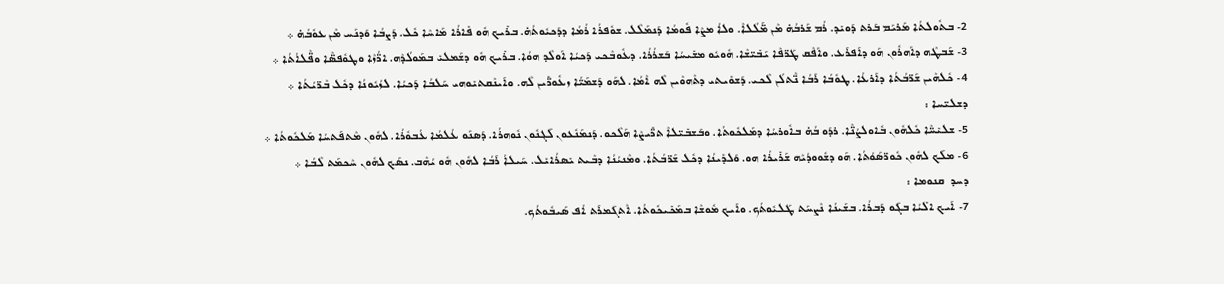2- ܒܬܽܘܠܬܳܐ ܡܰܪܝܰܡ ܒܰܪܬ ܕܰܘܝܺܕ. ܪܳܡ ܫܰܪܒܳܗ̇ ܡܶܢ ܡ̈ܰܠܳܠܐܶ. ܘܠܐܳ ܡܨܶܐ ܦܽܘܡܳܐ ܕܰܢܡܰܠܶܠ. ܫܘܽܦܪܳܐ ܪܳܡܳܐ ܕܕܰܟܝܽܘܬܳܗ̇. ܒܪܺܝܟ ܗܽܘ ܦܺܐܪܳܐ ܡܰܐܚܶܐ ܟܽܠ. ܕܰܨܒܳܐ ܘܰܕܢܰܚ ܡܶܢ ܥܘܽܒܳܗ̇ ܀
3- ܫܰܒܛܶܗ ܕܐܰܗܪܽܘܢ ܗܰܘ ܕܐܰܦܪܰܥ. ܘܐܰܦܶܩ ܛܰܪ̈ܦܶܐ ܝܰܒܺܝ̈ܫܶܐ. ܗܽܘܝܽܘ ܡܫܺܝܚܳܐ ܒܰܫܪܳܪܳܐ. ܕܥܽܘܒܶܟܝ ܕܰܟܝܳܐ ܐܰܘܠܶܕ ܗܘܳܐ. ܒܪܺܝܟ ܗܽܘ ܕܫܰܡܠܝܺ ܒܡܰܘܠܳܕܶܗ. ܐܪ̈ܳܙܶܐ ܘܛܘܽܦܣ̈ܶܐ ܘܦ̈ܶܠܐܳܬܳܐ ܀
4- ܟܽܠܗܶܝܢ ܫܰܪ̈ܒܳܬܳܐ ܕܐܰܪܥܳܐ. ܛܘܽܒܳܐ ܪܰܒܳܐ ܢ̈ܶܬܠܳܢ ܠܶܟܝ. ܕܰܫܘܺܝܬܝ ܕܬܶܗܘܶܝܢ ܠܶܗ ܐܶܡܳܐ. ܠܗܰܘ ܕܰܫܡܰܝ̈ܳܐ ܙܥܽܘܪ̈ܺܝܢ ܠܶܗ. ܘܐܰܝܢܶܩܬܝܺܘܗܝ ܚܰܠܒܳܐ ܕܰܟܝܳܐ. ܠܙܳܝܽܘܢܳܐ ܕܟܽܠ ܒܶܪ̈ܝܳܬܳܐ ܀
ܕܫܠܝ̈ܚܐ :
5- ܫܠܝܺܚ̈ܶܐ ܟܽܠܗܽܘܢ ܒܽܐܘܠܨܳܢ̈ܶܐ. ܪܕܰܘ ܒܳܗ̇ ܒܐܽܘܪܚܳܐ ܕܡܰܠܟܽܘܬܳܐ. ܘܒܰܫܒܺܝ̈ܠܐܶ ܬܪ̈ܺܝܨܶܐ ܗܰܠܶܟܘ. ܕܰܢܡܰܢܽܥܘܢ ܠܰܓܢܽܘܢ ܢܽܘܗܪܳܐ. ܕܰܣܢܰܘ ܥܳܠܡܳܐ ܥܳܒܘܽܪܳܐ. ܠܗܽܘܢ ܡܶܬܦܰܬܚܳܐ ܡܰܠܟܽܘܬܳܐ ܀
6- ܡܠܰܟ ܠܗܽܘܢ ܟܽܘܪ̈ܣܰܘܳܬܳܐ. ܗܰܘ ܕܫܽܘܘܕܳܝܶܗ ܫܰܪܺܝܪܳܐ ܗܘ. ܘܰܠܕܺܝܢܳܐ ܕܟܽܠ ܫܰܪ̈ܒܳܬܳܐ. ܘܡܶܢܝܳܢܳܐ ܕܒܶܝܬ ܝܺܣܪܳܐܝܺܠ. ܚܰܝܠܐܳ ܪܰܒܳܐ ܠܗܽܘܢ ܗܽܘ ܝܳܗܶܒ. ܢܣܰܟ ܠܗܽܘܢ ܚܶܟܡܰܬ ܠܶܒܳܐ ܀
ܕܚܕ  ܩܢܘܡܐ :
7- ܐܰܝܟ ܐܠܺܝܳܐ ܒܓܰܘ ܕܰܒܪܳܐ. ܒܫܰܝܢܳܐ ܢܶܨܚܰܬ ܛܰܠܝܽܘܬܳܟ. ܘܐܰܝܟ ܡܽܘܫܶܐ ܒܡܰܟܺܝܟܽܘܬܳܐ. ܐܶܬܓܰܡܪܰܬ ܐܳܦ ܣܰܝܒܽܘܬܳܟ.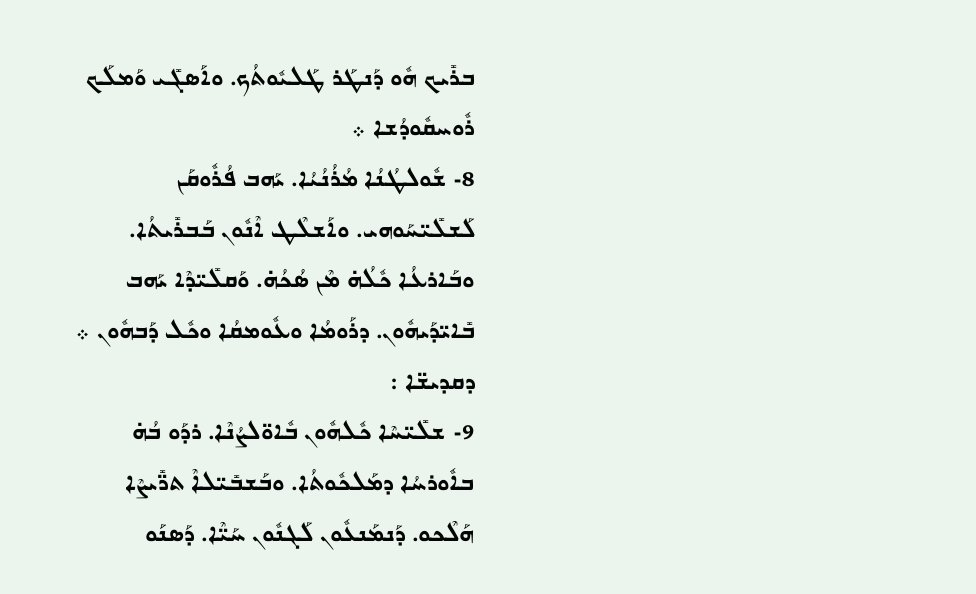ܒܪܺܝܟ ܗܽܘ ܕܰܢܛܰܪ ܛܰܠܝܽܘܬܳܟ. ܘܐܰܣܓܺܝ ܘܰܡܠܰܟ ܪܽܘܚܩܽܘܕܳܫܐ ܀
8- ܫܽܘܠܛܳܢܳܐ ܡܳܪܳܢܳܝܳܐ. ܝܰܗܒ ܦܳܪܽܘܩܰܢ ܠܰܫܠܺܝ̈ܚܰܘܗܝ. ܘܐܰܫܠܶܛ ܐܶܢܽܘܢ ܒܰܒܪܺܝܬܳܐ. ܘܒܰܐܪܥܳܐ ܟܽܠܳܗ̇ ܡܶܢ ܣܳܟܳܗ̇. ܘܰܩܠܺܝ̈ܕܶܐ ܝܰܗܒ ܒܺܐܝ̈ܕܰܝܗܽܘܢ. ܕܪܰܘܡܳܐ ܘܥܽܘܡܩܳܐ ܘܟܽܠ ܕܰܒܗܽܘܢ ܀
ܕܩܕܝܫ̈ܐ :
9- ܫܠܺܝ̈ܚܶܐ ܟܽܠܗܽܘܢ ܒܽܐܘ̈ܠܨܳܢܶܐ. ܪܕܰܘ ܒܳܗ̇ ܒܐܽܘܪܚܳܐ ܕܡܰܠܟܽܘܬܳܐ. ܘܒܰܫܒܺܝ̈ܠܐܶ ܬܪ̈ܺܝܨܶܐ ܗܰܠܶܟܘ. ܕܰܢܡܰܢܥܽܘܢ ܠܰܓܢܽܘܢ ܚܰܝ̈ܶܐ. ܕܰܣܢܰܘ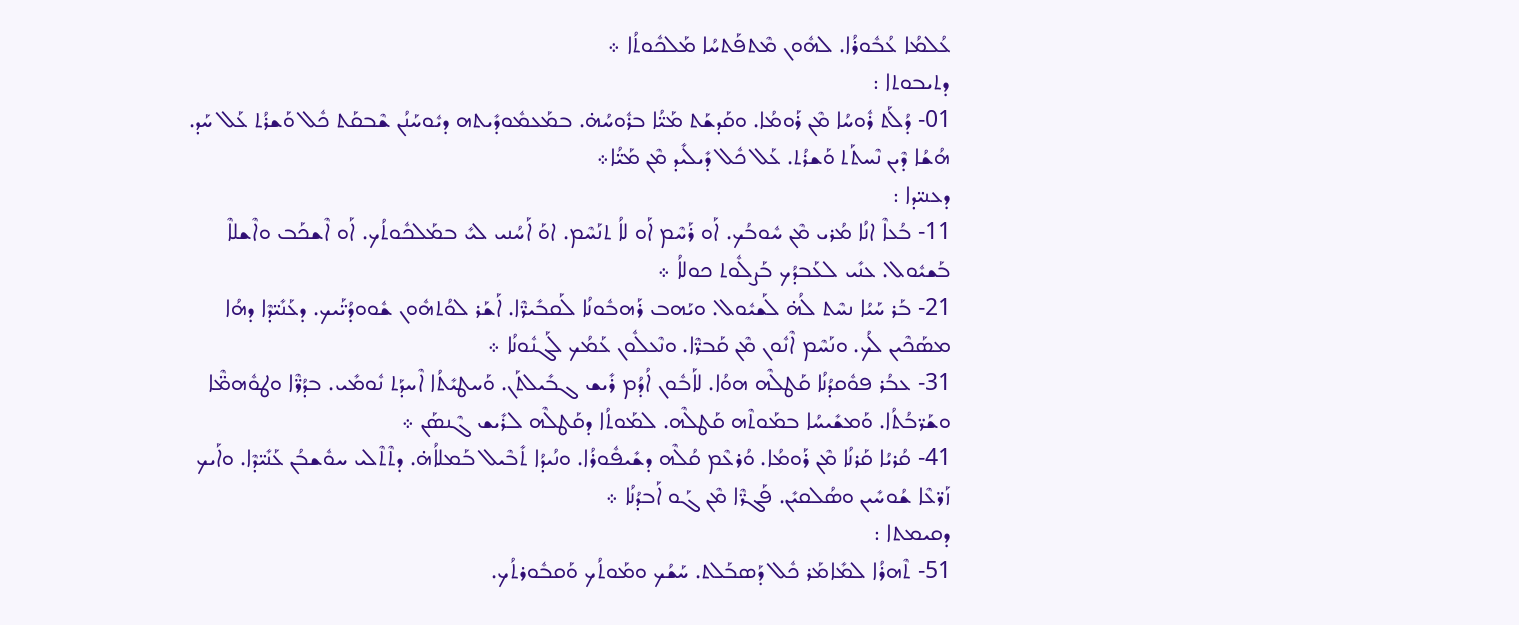ܥܳܠܡܳܐ ܥܳܒܽܘܪܳܐ. ܠܗܽܘܢ ܡܶܬܦܰܬܚܳܐ ܡܰܠܟܽܘܬܳܐ ܀
ܕܬܝܒܘܬܐ :
01- ܕܳܠܰܬ ܪܽܘܚܳܐ ܡܶܢ ܪܰܘܡܳܐ. ܘܩܰܕܫܰܬ ܡܰܝ̈ܳܐ ܒܪܽܘܚܳܗ̇. ܒܡܰܥܡܽܘܕܺܝܬܗ ܕܝܽܘܚܰܢܳܢ ܫܶܒܩܰܬ ܟܽܠ ܘܰܫܪܳܬ ܥܰܠ ܚܰܕ. ܗܳܫܳܐ ܕܶܝܢ ܢܶܚܬܰܬ ܘܰܫܪܳܬ. ܥܰܠ ܟܽܠ ܕܺܝܠܺܝܕ ܡܶܢ ܡܰܝ̈ܳܐ܀
ܕܥܢܝ̈ܕܐ :
11- ܒܳܥܐܶ ܐܢܳܐ ܡܳܪܝ ܡܶܢ ܚܽܘܒܳܟ. ܐܰܘ ܪܰܚܶܡ ܐܰܘ ܠܐܳ ܬܢܰܚܶܡ. ܐܘܰ ܐܰܚܳܢܝ ܠܝܺ ܒܡܰܠܟܽܘܬܳܟ. ܐܰܘ ܐܶܫܟܰܒ ܘܐܶܫܠܐܶ ܒܰܫܝܽܘܠ. ܥܢܺܝ ܠܥܰܒܕܳܟ ܒܰܨܠܽܘܬ ܟܘܠܐܳ ܀
21- ܒܰܪ ܚܰܝܳܐ ܢܚܶܬ ܠܳܗ̇ ܠܰܫܝܽܘܠ. ܘܝܰܗܒ ܪܰܗܒܽܘܢܳܐ ܠܰܩܒܺܝܪ̈ܶܐ. ܐܰܫܰܪ ܠܘܳܬܗܽܘܢ ܫܽܘܘܕܳܝ̈ܰܝܟ. ܕܥܰܢܺܝ̈ܕܶܐ ܕܗܳܐ ܡܣܰܟܶܝܢ ܠܳܟ. ܘܢܰܚܶܡ ܐܶܢܽܘܢ ܡܶܢ ܩܰܒܪ̈ܶܐ. ܘܢܶܥܠܽܘܢ ܥܰܡܳܟ ܠܰܓܢܽܘܢܳܐ ܀
31- ܥܒܳܪ ܦܘܽܩܕܳܢܳܐ ܩܰܛܠܶܗ ܗܘܳܐ. ܠܐܰܒܽܘܢ ܐܳܕܳܡ ܪܺܝܫ ܓܒܺܝܠܬܰܢ. ܘܰܚܛܝܺܬܳܐ ܐܶܚܕܰܬ ܢܽܘܡܺܝ. ܒܕܳܪ̈ܶܐ ܘܛܘܽܗܡ̈ܶܐ ܘܫܰܪ̈ܒܳܬܳܐ. ܘܰܡܫܺܝܚܳܐ ܒܡܰܘܬܶܗ ܩܰܛܠܶܗ. ܠܡܰܘܬܳܐ ܕܩܰܛܠܶܗ ܠܪܺܝܫ ܓܶܢܣܰܢ ܀
41- ܩܳܪܝܳܐ ܩܰܪܢܳܐ ܡܶܢ ܪܰܘܡܳܐ. ܘܳܪܥܶܡ ܩܳܠܶܗ ܕܫܺܝܦܽܘܪܳܐ. ܘܢܳܝܕܳܐ ܬܺܒܶܝܠ ܒܰܡܠܐܳܗ̇. ܕܬܶܬܶܠܝ ܚܘܽܫܒܳܢ ܥܰܢܺܝ̈ܕܶܐ. ܘܐܰܝܟ ܙܰܪ̈ܥܶܐ ܫܳܘܚܺܝܢ ܘܣܳܠܩܝܺܢ. ܦܰܓܪ̈ܶܐ ܡܶܢ ܓܰܘ ܐܰܒܕܳܢܳܐ ܀
ܕܩܝܡܬܐ :
51- ܬܶܗܪܳܐ ܠܡܺܐܡܰܪ ܟܽܠ ܕܰܣܒܰܠܬ. ܚܰܫܳܟ ܘܡܰܘܬܳܟ ܘܰܩܒܽܘܪܬܳܟ.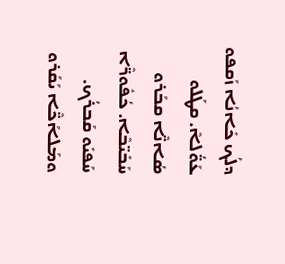ܕܠܳܟ ܟܺܐܢܳܐ ܙܰܩܦܘ ܥܰܘ̈ܳܠܐܶ. ܩܛܰܠܘ ܣܳܐܢ̈ܶܐ ܩܒܰܪܘ ܚܰܒܺܝ̈ܒܶܐ. ܟܳܦܽܘܪ̈ܶܐ ܚܰܦܝܺܘ ܩܰܒܪܳܟ. ܘܡܰܠܐܰܟ̈ܶܐ ܝܰܩܰܪܘ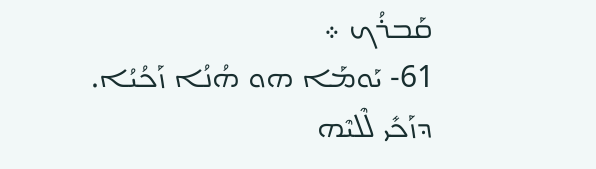ܩܰܒܪܳܟ ܀
61- ܝܰܘܡܰܐ ܗܘ ܗܳܢܳܐ ܙܰܟܳܝܳܐ. ܕܙܰܟܺܝ ܠܶܠܝܶܗ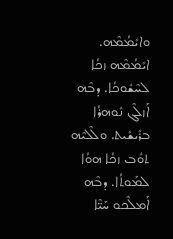ܘܐܝܺܡܳܡܶܗ. ܐܝܺܡܳܡܶܗ ܙܟܳܐ ܠܚܶܫܽܘܟܳܐ. ܕܒܶܗ ܐܰܙܠܶܓ ܢܽܘܗܪܳܐ ܒܪܺܝܫܺܝܬ. ܘܠܶܠܝܶܗ ܬܘܽܒ ܙܟܳܐ ܗܘܳܐ ܠܡܰܘܬܳܐ. ܕܒܶܗ ܐܰܡܠܶܟܘ ܚܰܝ̈ܶܐ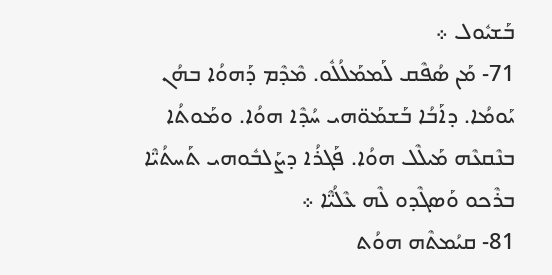ܒܰܫܝܽܘܠ ܀
71- ܡܰܢ ܣܳܦܶܩ ܠܰܡܡܰܠܳܠܽܘ. ܡܶܕܶܡ ܕܰܗܘܳܐ ܒܗܳܢ ܝܰܘܡܳܐ. ܕܐܰܒܳܐ ܒܰܫܡܰܘ̈ܗܝ ܚܳܕܶܐ ܗܘܳܐ. ܘܡܰܘܬܳܐ ܒܢܶܩܥܶܗ ܡܰܝܠܶܠ ܗܘܳܐ. ܦܰܓܪܳܐ ܕܨܰܠܒܽܘܗܝ ܬܰܚܬܳܝ̈ܶܐ ܒܪܶܟܘ ܘܰܣܓܶܕܘ ܠܶܗ ܥܶܠܳܝ̈ܶܐ ܀
81- ܩܝܳܡܬܶܗ ܗܘܳܬ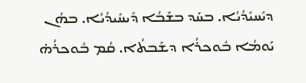ܕܝܺܚܝܺܕܳܝܳܐ. ܒܚܰܕ ܒܫܰܒܳܐ ܕܺܝܚܺܝܕܳܝܳܐ. ܒܗܳܢ ܝܰܘܡܳܐ ܒܽܘܟܪܳܐ ܕܫܰܒܬܳܐ. ܩܳܡ ܒܽܘܟܪܳܗ̇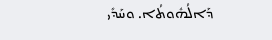ܕܰܐܠܳܗܽܘܬܳܐ. ܘܚܰܕܺܝ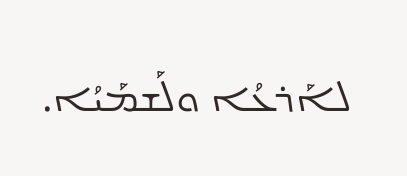ܠܐܰܪܥܳܐ ܘܠܰܫܡܰܝܳܐ.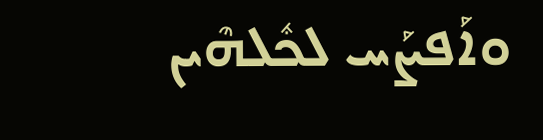ܘܐܰܦܨܰܚ ܠܟܽܠܗܶܝܢ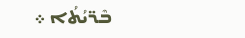ܒܶܪ̈ܝܳܬܳܐ ܀